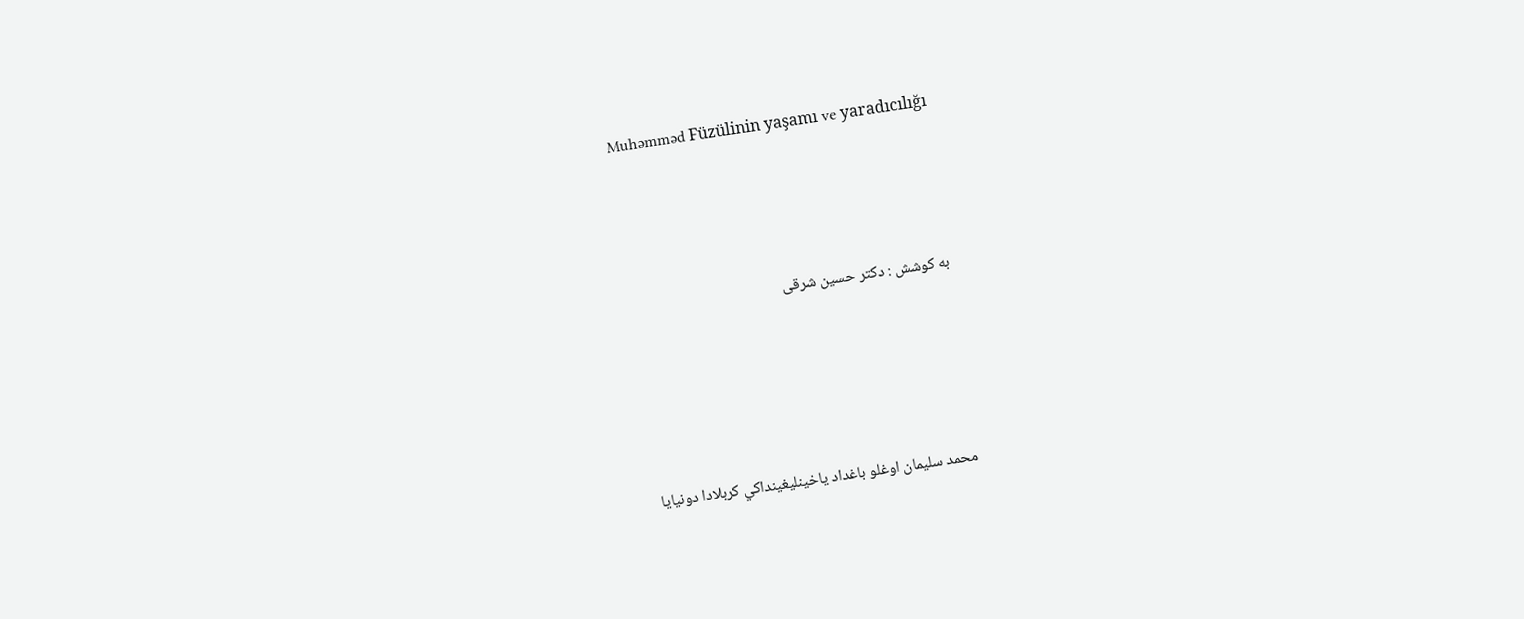Muhəmməd Füzülinin yaşamı ve yaradıcılığı




به کوشش : دکتر حسین شرقی





محمد سلیمان اوغلو باغداد ياخينليغينداکي کربلادا دونيايا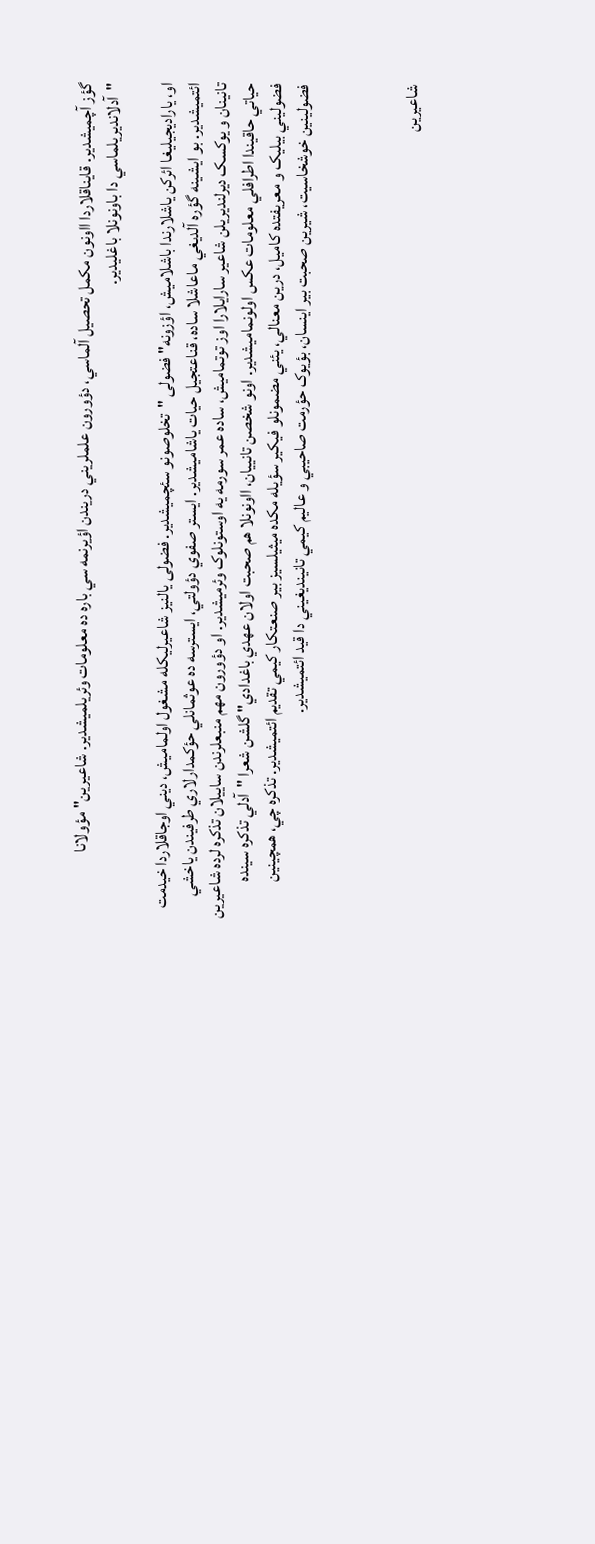گؤز آچميشدير. قايناقلاردا ااونون مکمل تحصيل آلماسي، دؤورون علملريني دریندن اؤيرنمه سي باره ده معلومات وئريلميشدير. شاعيرين" مؤولانا "آدلانديريلماسي دا باونونلا باغليدير.

او، ياراديجيليغا ائرکن ياشلارندا باشلاميش، اؤزونه" فضولی "تخلوصونو سئچميشدير. فضولی يالنيز شاعيرليکله مشغول اولماميش، ديني اوجاقلاردا خيدمت ائتميشدير. بو ايشينه گؤره آلديغي ماعاشلا ساده، قناعتجيل حيات ياشاميشدير. ايستر صفوي دؤولتي، ايسترسه ده عوثمانلي حؤکمدارلاري طرفيندن ياخشي تانينان و يوکسک ديرلنديريلن شاعير سارايلارا اوز توتماميش، ساده عمر سورمه يه اوستونلوک وئرميشدير. او دؤورون مهم منبعلرندن ساييلان تذکره لرده شاعيرين حياتي حاقيندا اطرافلي معلومات عکس اولونماميشدير. اونو شخصن تانييان، ااونونلا هم صحبت اولان عهدي باغدادي" گلشن شعرا "آدلي تذکره سينده فضولیني بيليک و معريفتده کاميل، درين معنالي، يئني مضمونلو فيکير سؤيله مکده ميثيلسيز بير صنعتکار کيمي تقديم ائتميشدير. تذکره چي، همچينين فضولینين خوشخاسيت، شيرين صحبت بير اينسان، بؤيوک حؤرمت صاحيبي و عاليم کيمي تانينديغيني دا قيد ائتميشدير.



شاعيرين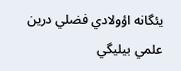يئگانه اؤولادي فضلي درين علمي بيليگي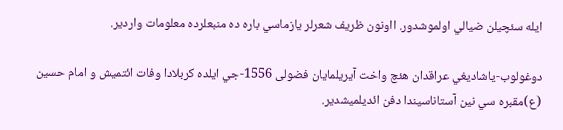ايله سئچيلن ضيالي اولموشدور. ااونون ظريف شعرلر يازماسي باره ده منبعلرده معلومات واردير.

دوغولوب-ياشاديغي عراقدان هئچ واخت آيريلمايان فضولی 1556-جي ايلده کربلادا وفات ائتميش و امام حسین  (ع)مقبره سي نين آستاناسيندا دفن ائديلميشدير.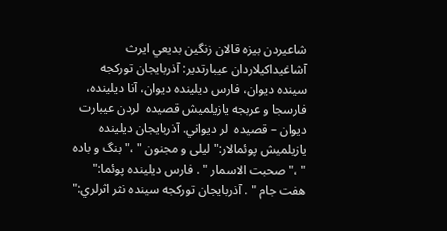شاعيردن بيزه قالان زنگين بديعي ايرث آشاغيداکيلاردان عيبارتدير: آذربايجان تورکجه سينده ديوان، فارس ديلينده ديوان، آنا ديلينده، فارسجا و عربجه يازيلميش قصیده  لردن عيبارت ديوان – قصیده  لر ديواني. آذربايجان ديلينده يازيلميش پوئمالار:" لیلی و مجنون " ،" بنگ و باده " ،" صحبت الاسمار " . فارس ديلينده پوئما:" هفت جام " . آذربايجان تورکجه سينده نثر اثرلري:"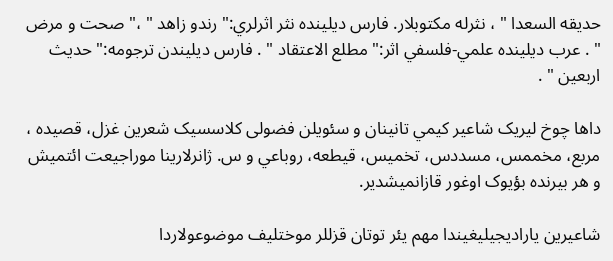حديقه السعدا " ، نثرله مکتوبلار. فارس ديلينده نثر اثرلري:" رندو زاهد " ،" صحت و مرض " . عرب ديلينده علمي-فلسفي اثر:" مطلع الاعتقاد " . فارس ديليندن ترجومه:" حديث اربعين " .

داها چوخ ليريک شاعير کيمي تانينان و سئويلن فضولی کلاسسيک شعرين غزل، قصیده ، مربع، مخممس، مسددس، تخميس، قيطعه، روباعي و س. ژانرلارينا موراجيعت ائتميش و هر بيرنده بؤيوک اوغور قازانميشدير.

شاعيرين ياراديجيليغيندا مهم يئر توتان قزللر موختليف موضوعولاردا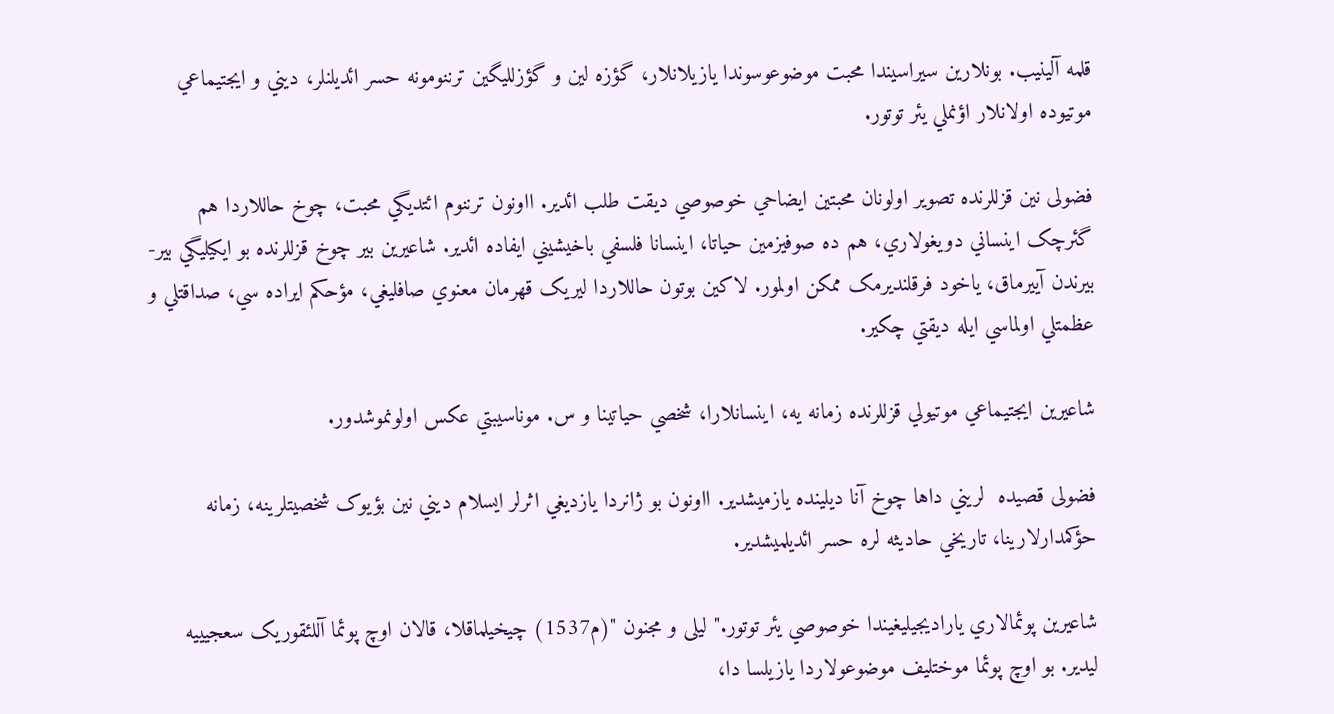قلمه آلينيب. بونلارين سيراسيندا محبت موضوعوسوندا يازيلانلار، گؤزه لين و گؤزلليگين ترننومونه حسر ائديلنلر، ديني و ايجتيماعي موتيوده اولانلار اؤنملي يئر توتور.

فضولی نين قزللرنده تصوير اولونان محبتين ايضاحي خوصوصي ديقت طلب ائدير. ااونون ترننوم ائتديگي محبت، چوخ حاللاردا هم گئرچک اينساني دويغولاري، هم ده صوفيزمين حياتا، اينسانا فلسفي باخيشيني ايفاده ائدير. شاعيرين بير چوخ قزللرنده بو ايکيليگي بير-بيرندن آييرماق، ياخود فرقلنديرمک ممکن اولمور. لاکين بوتون حاللاردا ليريک قهرمان معنوي صافليغي، مؤحکم ايراده سي، صداقتلي و عظمتلي اولماسي ايله ديقتي چکير.

شاعيرين ايجتيماعي موتيولي قزللرنده زمانه يه، اينسانلارا، شخصي حياتينا و س. موناسيبتي عکس اولونموشدور.

فضولی قصیده  لريني داها چوخ آنا ديلينده يازميشدير. ااونون بو ژانردا يازديغي اثرلر ايسلام ديني نين بؤيوک شخصيتلرينه، زمانه حؤکمدارلارينا، تاريخي حاديثه لره حسر ائديلميشدير.

شاعيرين پوئمالاري ياراديجيليغيندا خوصوصي يئر توتور." لیلی و مجنون "(م1537) چيخيلماقلا، قالان اوچ پوئما آللئقوريک سعجيييه ليدير. بو اوچ پوئما موختليف موضوعولاردا يازيلسا دا،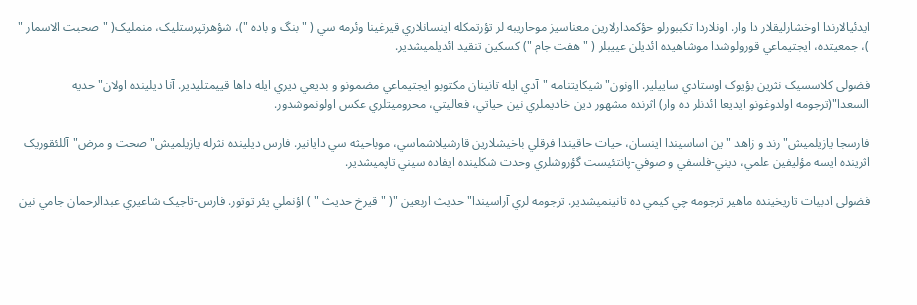ايدئيالارندا اوخشارليقلار دا وار. اونلاردا تکببورلو حؤکمدارلارين معناسيز موحاريبه لر تؤرتمکله اينسانلاري قيرغينا وئرمه سي ( " بنگ و باده ")، شؤهرتپرستليک، منمليک( "صحبت الاسمار " )، جمعيتده، ايجتيماعي قورولوشدا موشاهيده ائديلن عیيبلر ( " هفت جام ") کسکين تنقيد ائديلميشدير.

فضولی کلاسسيک نثرين بؤيوک اوستادي ساييلير. ااونون" شيکايتنامه "آدي ايله تانينان مکتوبو ايجتيماعي مضمونو و بديعي ديري ايله داها قييمتليدير. آنا ديلينده اولان" حديه السعدا"(ترجومه اولدوغونو ايديعا ائدنلر ده وار) اثرنده مشهور دين خاديملري نين حياتي، فعاليتي، محروميتلري عکس اولونموشدور.

فارسجا يازيلميش" رند و زاهد " ین اساسيندا اينسان، حيات حاقيندا فرقلي باخيشلارين قارشيلاشماسي، موباحيثه سي دايانير. فارس ديلينده نثرله يازيلميش" صحت و مرض"آللئقوريک اثرینده ايسه مؤليفين علمي، ديني-فلسفي و صوفي-پانتئيست گؤروشلري وحدت شکلينده ايفاده سيني تاپميشدير.

فضولی ادبيات تاريخينده ماهير ترجومه چي کيمي ده تانينميشدير. ترجومه لري آراسيندا" حديث اربعين "( " قيرخ حديث " ) اؤنملي يئر توتور. فارس-تاجيک شاعيري عبدالرحمان جامي نين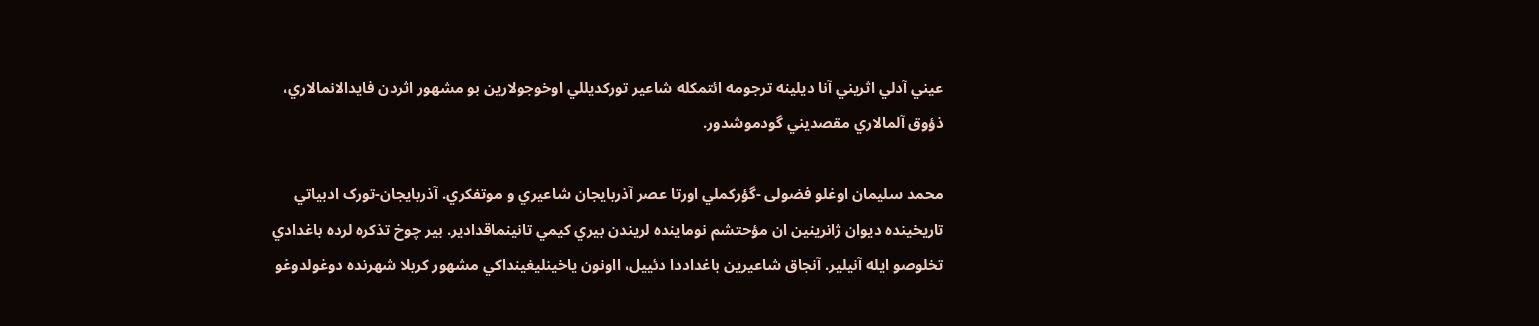عيني آدلي اثريني آنا ديلينه ترجومه ائتمکله شاعير تورکديللي اوخوجولارين بو مشهور اثردن فايدالانمالاري، ذؤوق آلمالاري مقصديني گودموشدور.

محمد سلیمان اوغلو فضولی -گؤرکملي اورتا عصر آذربايجان شاعيري و موتفکري. آذربايجان-تورک ادبياتي تاريخينده ديوان ژانرينين ان مؤحتشم نوماينده لریندن بيري کيمي تانينماقدادير. بير چوخ تذکره لرده باغدادي تخلوصو ايله آنيلير. آنجاق شاعيرين باغداددا دئييل، ااونون ياخينليغينداکي مشهور کربلا شهرنده دوغولدوغو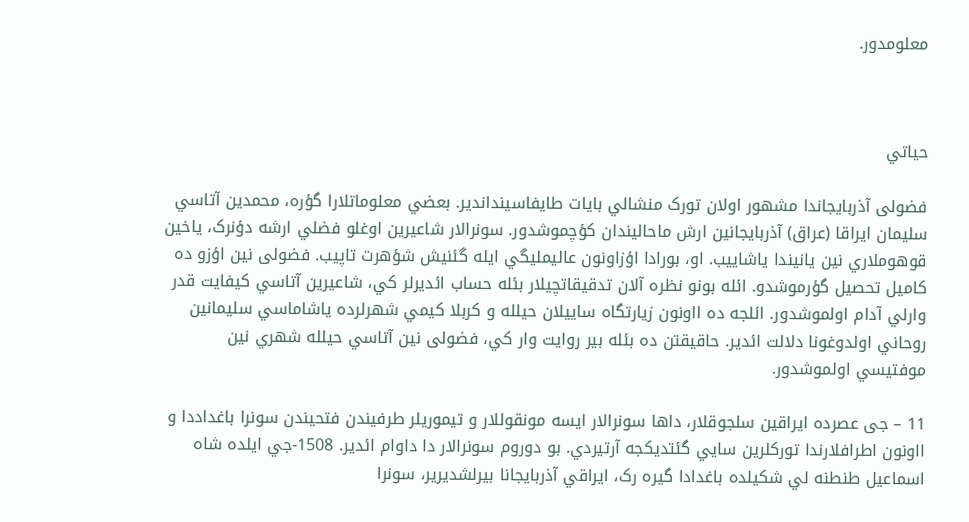معلومدور.



حياتي

فضولی آذربايجاندا مشهور اولان تورک منشالي بايات طايفاسينداندير. بعضي معلوماتلارا گؤره، محمدين آتاسي سلیمان ايراقا (عراق) آذربايجانين ارش ماحاليندان کؤچموشدور. سونرالار شاعيرين اوغلو فضلي ارشه دؤنرک، ياخين قوهوملاري نين يانيندا ياشاييب. او، بورادا اؤزاونون عاليمليگي ايله گئنيش شؤهرت تاپيب. فضولی نين اؤزو ده کاميل تحصيل گؤرموشدو. ائله بونو نظره آلان تدقيقاتچيلار بئله حساب ائديرلر کي، شاعيرين آتاسي کيفايت قدر وارلي آدام اولموشدور. ائلجه ده ااونون زيارتگاه ساييلان حيلله و کربلا کيمي شهرلرده ياشاماسي سلیمانين روحاني اولدوغونا دلالت ائدير. حاقيقتن ده بئله بير روايت وار کي، فضولی نين آتاسي حيلله شهري نين موفتيسي اولموشدور.

11 – جی عصرده ايراقين سلجوقلار، داها سونرالار ايسه مونقوللار و تيموريلر طرفيندن فتحیندن سونرا باغداددا و ااونون اطرافلارندا تورکلرين سايي گئتديکجه آرتيردي. بو دوروم سونرالار دا داوام ائدير. 1508-جي ايلده شاه اسماعيل طنطنه لي شکيلده باغدادا گيره رک، ايراقي آذربايجانا بيرلشديرير، سونرا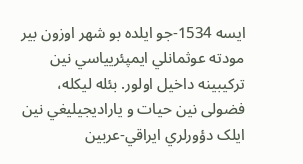ايسه 1534-جو ايلده بو شهر اوزون بير مودته عوثمانلي ايمپئريياسي نين ترکيبينه داخيل اولور. بئله ليکله، فضولی نين حيات و ياراديجيليغي نين ايلک دؤورلري ايراقي-عربين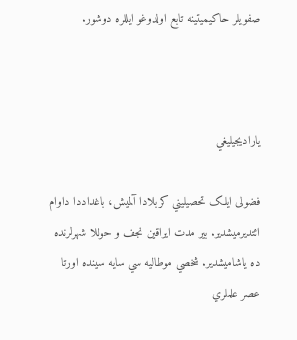صفويلر حاکيميتينه تابع اولدوغو ايللره دوشور.



ياراديجيليغي

فضولی ايلک تحصيليني کربلادا آلميش، باغداددا داوام ائتديرميشدير. بير مدت ايراقين نجف و حوللا شهرلرنده ده ياشاميشدير. شخصي موطاليه سي سايه سينده اورتا عصر علملري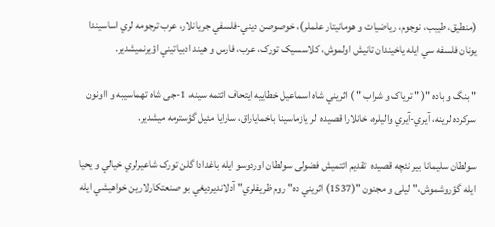(منطيق، طيبب، نوجوم، رياضيات و هومانيتار علملر)، خوصوصن ديني-فلسفي جريانلار، عرب ترجومه لري اساسيندا يونان فلسفه سي ايله ياخيندان تانيش اولموش، کلاسسيک تورک، عرب، فارس و هيند ادبياتيني اؤيرنميشدير.

" بنگ و باده "( " ترياک و شراب " ) اثريني شاه اسماعيل خطاييه ايتحاف ائتمه سينه، 1-جی شاه تهماسيبه و ااونون سرکرده لرينه، آيري-آيري واليلره، خانلارا قصیده  لر يازماسينا باخماياراق، سارايا مئيل گؤسترمه ميشدير.

سولطان سلیمانا بير نئچه قصیده  تقديم ائتميش فضولی سولطان اوردوسو ايله باغدادا گلن تورک شاعيرلري خيالي و يحيا ايله گؤروشموش،" لیلی و مجنون "(1537) اثريني ده" روم ظريفلري" آدلانديرديغي بو صنعتکارلارين خواهيشي ايله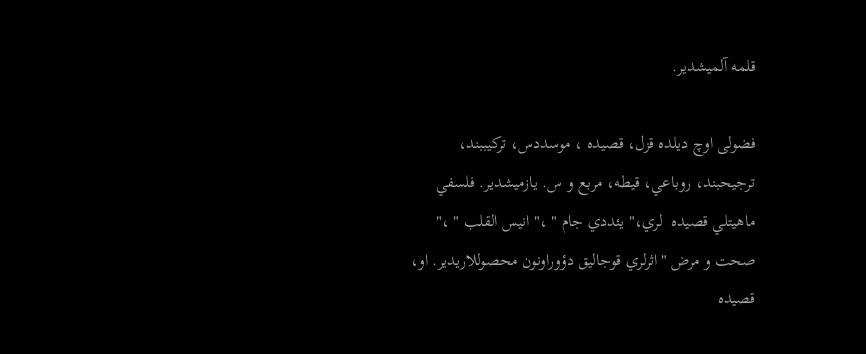قلمه آلميشدير.

فضولی اوچ ديلده قزل، قصیده ، موسددس، ترکيببند، ترجيحبند، روباعي، قيطه، مربع و س. يازميشدير. فلسفي ماهيتلي قصیده  لري،" يئددي جام " ،" انيس القلب " ،" صحت و مرض "اثرلري قوجاليق دؤوراونون محصوللاريدير. او، قصیده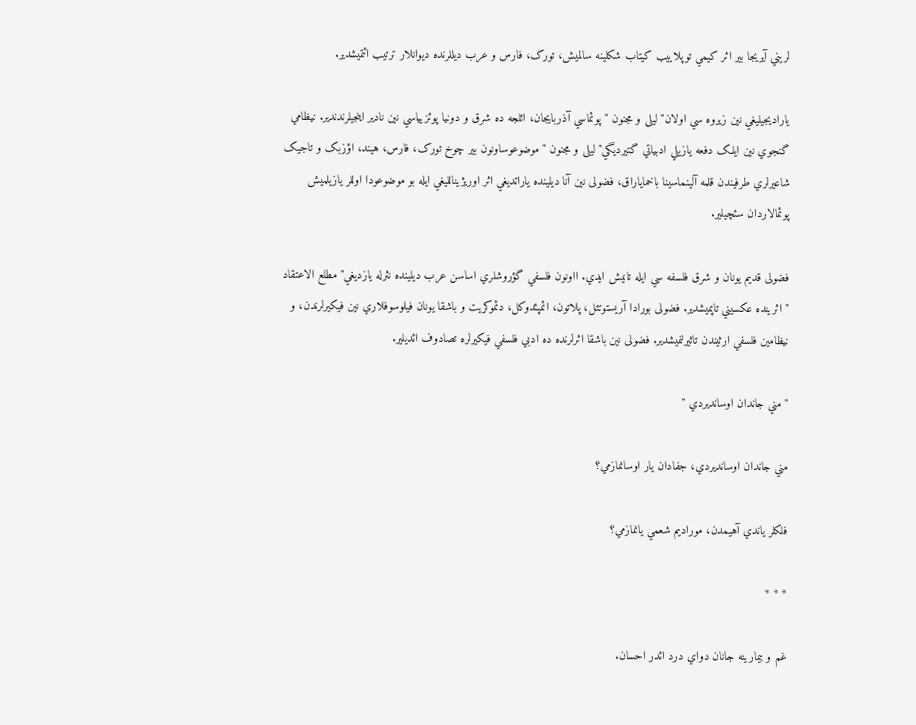لريني آيريجا بير اثر کيمي توپلاييب کيتاب شکلينه سالميش، تورک، فارس و عرب ديللرنده ديوانلار ترتيب ائتميشدير.

ياراديجيليغي نين زيروه سي اولان" لیلی و مجنون "پوئماسي آذربايجان، ائلجه ده شرق و دونيا پوئزيياسي نين نادير اينجيلرندندير. نيظامي گنجوي نين ايلک دفعه يازيلي ادبياتي گتيرديگي" لیلی و مجنون "موضوعوساونون بير چوخ تورک، فارس، هيند، اؤزبک و تاجيک شاعيرلري طرفيندن قلمه آلينماسينا باخماياراق، فضولی نين آنا ديلينده ياراتديغي اثر اوريژينالليغي ايله بو موضوعودا اوللر يازيلميش پوئمالاردان سئچيلير.

فضولی قديم يونان و شرق فلسفه سي ايله تانيش ايدي. ااونون فلسفي گؤروشلري اساسن عرب ديلينده نثرله يازديغي" مطلع الاعتقاد "اثرینده عکسيني تاپميشدير. فضولی بورادا آريستوتئل، پلاتون، ائمپئدوکل، دئموکريت و باشقا يونان فيلوسوفلاري نين فيکيرلرندن، و نيظامين فلسفي ارثیندن تاثيرلنميشدير. فضولی نين باشقا اثرلرنده ده ادبي فلسفي فيکيرلره تصادوف ائديلير.

" مني جاندان اوسانديردي "

مني جاندان اوسانديردي، جفادان يار اوسانمازمي؟

فلکلر ياندي آهيمدن، موراديم شعمي يانمازمي؟

* * *

غم و بيمارينه جانان دواي درد ائدر احسان.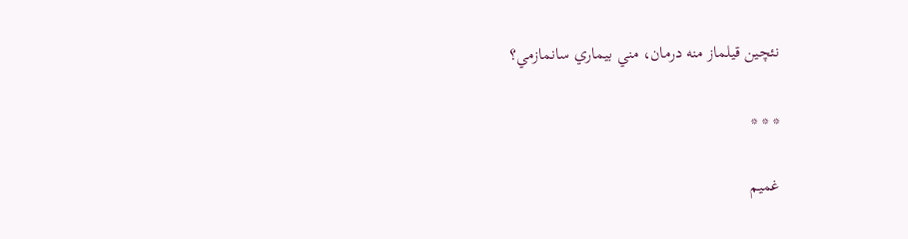نئچين قيلماز منه درمان، مني بيماري سانمازمي؟

* * *

غميم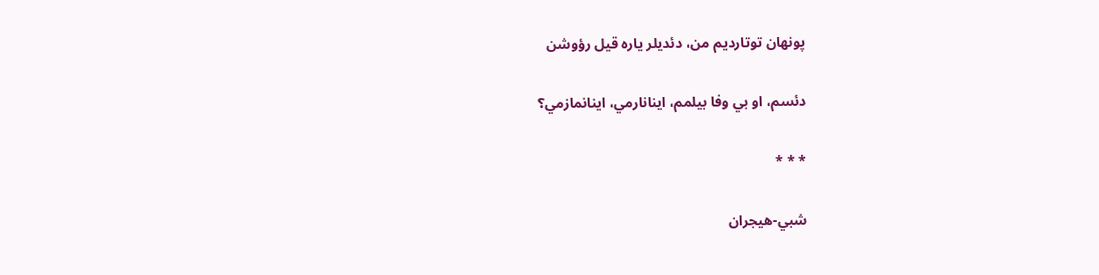پونهان توتارديم من، دئديلر ياره قيل رؤوشن

دئسم، او بي وفا بيلمم، اينانارمي، اينانمازمي؟

* * *

شبي-هيجران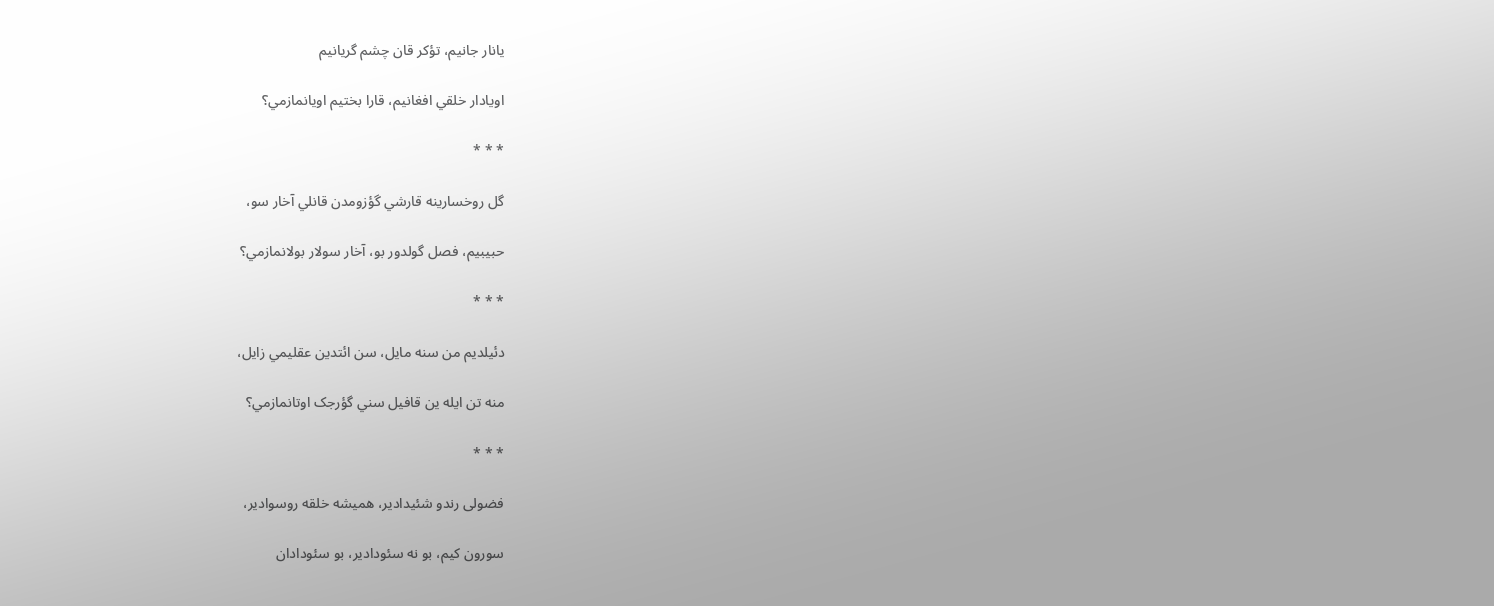يانار جانيم، تؤکر قان چشم گريانيم

اويادار خلقي افغانيم، قارا بختيم اويانمازمي؟

* * *

گل روخسارينه قارشي گؤزومدن قانلي آخار سو،

حبيبيم، فصل گولدور بو، آخار سولار بولانمازمي؟

* * *

دئيلديم من سنه مايل، سن ائتدين عقليمي زايل،

منه تن ایله ين قافيل سني گؤرجک اوتانمازمي؟

* * *

فضولی رندو شئيدادير، هميشه خلقه روسوادير،

سورون کيم، بو نه سئودادير، بو سئودادان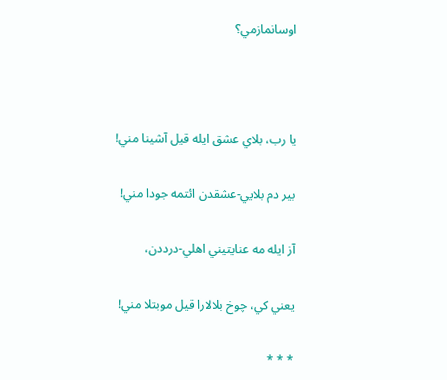اوسانمازمي؟



يا رب، بلاي عشق ايله قيل آشينا مني!

بير دم بلايي-عشقدن ائتمه جودا مني!

آز ایله مه عنايتيني اهلي-درددن،

يعني کي، چوخ بلالارا قيل موبتلا مني!

* * *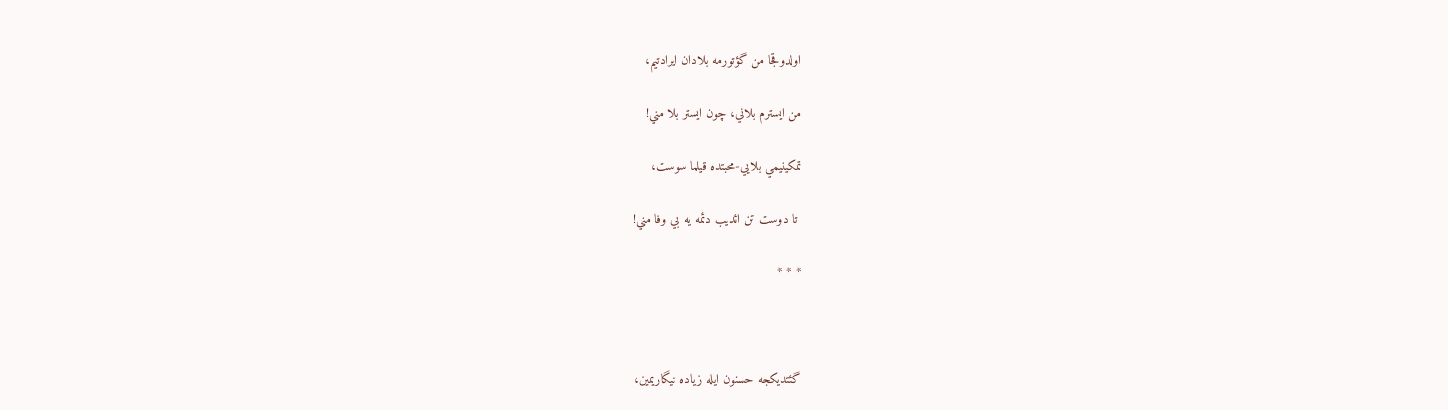اولدوقجا من گؤتورمه بلادان ايرادتيم،

من ايسترم بلاني، چون ايستر بلا مني!

تمکينيمي بلايي-محبتده قيلما سوست،

 تا دوست تن ائديب دئمه يه بي وفا مني!

* * *



گئتديکجه حسنون ایله زياده نيگاريمين،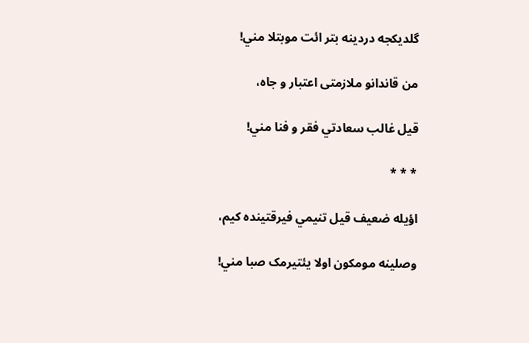گلديکجه دردينه بتر ائت موبتلا مني!

من قاندانو ملازمتی اعتبار و جاه،

قيل غالب سعادتي فقر و فنا مني!

* * *

اؤيله ضعيف قيل تنيمي فيرقتينده کيم،

وصلينه مومکون اولا يئتيرمک صبا مني!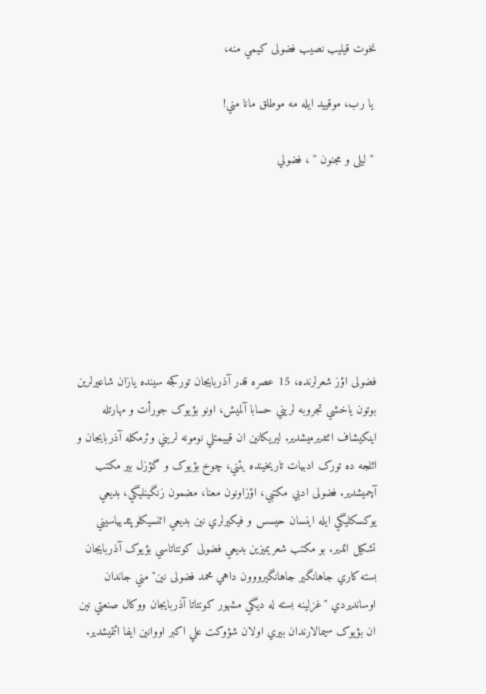نخوت قيليب نصيب فضولی کيمي منه،

 يا رب، موقييد ایله مه موطلق مانا مني!

 " لیلی و مجنون " ، فضولي







فضولی اؤز شعرلرنده، 15 عصره قدر آذربايجان تورکجه سينده يازان شاعيرلرين بوتون ياخشي تجروبه لريني حسابا آلميش، اونو بؤيوک جورأت و مهارتله اينکيشاف ائتديرميشدير. ليريکانين ان قييمتلي نومونه لريني وئرمکله آذربايجان و ائلجه ده تورک ادبيات تاريخينده يئني، چوخ بؤيوک و گؤزل بير مکتب آچميشدير. فضولی ادبي مکتبي، اؤزاونون معنا، مضمون زنگينليگي، بديعي يوکسکليگي ايله اينسان حيسس و فيکيرلري نين بديعي ائنسيکلوپئديياسيني تشکيل ائدير. بو مکتب شعريميزين بديعي فضولی کونتاتاسي بؤيوک آذربايجان بسته کاري جاهانگير جاهانگيرووون داهي محمد فضولی نين" مني جاندان اوسانديردي "غزلينه بسته له ديگي مشهور کونتاتا آذربايجان ووکال صنعتي نين ان بؤيوک سيمالارندان بيري اولان شؤوکت علي اکبر اووانين ايفا ائتمیشدیر.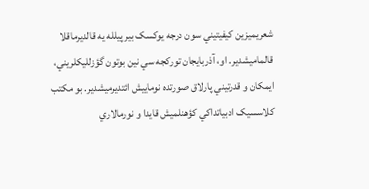شعریمیزین کيفيتيني سون درجه يوکسک بير پيلله يه قالديرماقلا قالماميشدير. او، آذربايجان تورکجه سي نين بوتون گؤزلليکلريني، ايمکان و قدرتيني پارلاق صورتده نوماييش ائتديرميشدير. بو مکتب کلاسسيک ادبياتداکي کؤهنلميش قايدا و نورمالاري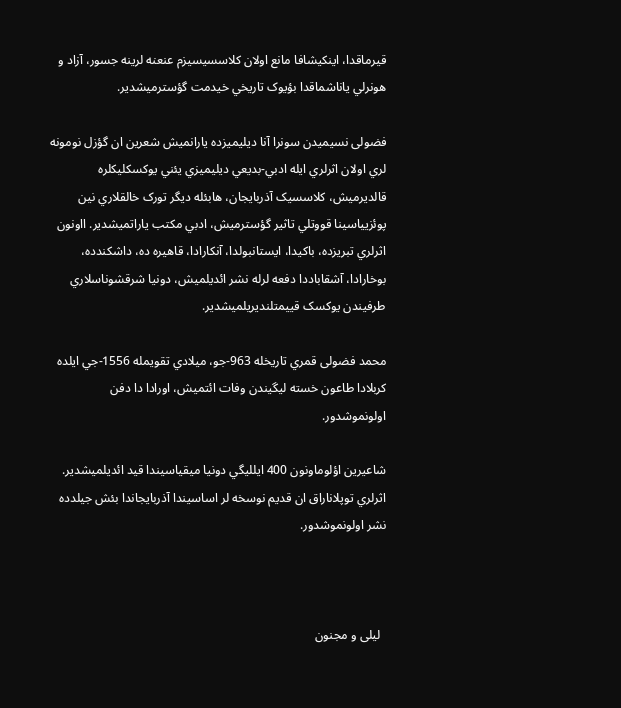قيرماقدا، اينکيشافا مانع اولان کلاسسيسيزم عنعنه لرينه جسور، آزاد و هونرلي ياناشماقدا بؤيوک تاريخي خيدمت گؤسترميشدير.

فضولی نسيميدن سونرا آنا ديليميزده يارانميش شعرين ان گؤزل نومونه لري اولان اثرلري ايله ادبي-بديعي ديليميزي يئني يوکسکليکلره قالديرميش، کلاسسيک آذربايجان، هابئله ديگر تورک خالقلاري نين پوئزيياسينا قووتلي تاثير گؤسترميش، ادبي مکتب ياراتميشدير. ااونون اثرلري تبريزده، باکيدا، ايستانبولدا، آنکارادا، قاهيره ده، داشکندده، بوخارادا، آشقاباددا دفعه لرله نشر ائديلميش، دونيا شرقشوناسلاري طرفيندن يوکسک قييمتلنديريلميشدير.

محمد فضولی قمري تاريخله 963-جو، ميلادي تقويمله 1556-جي ايلده کربلادا طاعون خسته ليگيندن وفات ائتميش، اورادا دا دفن اولونموشدور.

شاعيرين اؤلوماونون 400 ايلليگي دونيا ميقياسيندا قيد ائديلميشدير. اثرلري توپلاناراق ان قديم نوسخه لر اساسيندا آذربايجاندا بئش جيلدده نشر اولونموشدور.



  لیلی و مجنون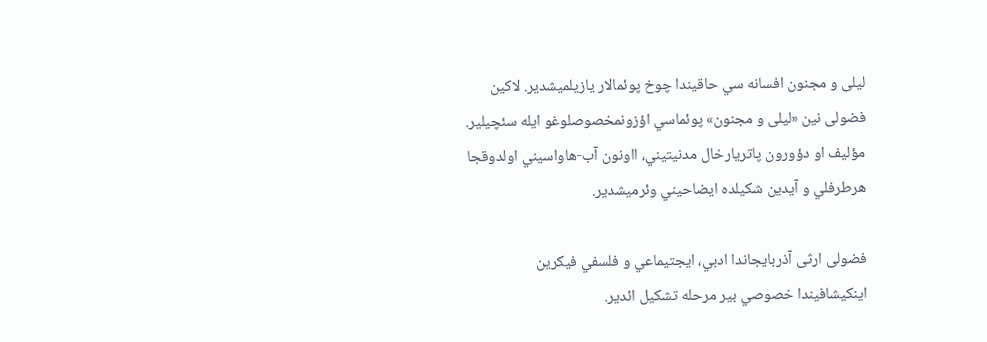لیلی و مجنون افسانه سي حاقيندا چوخ پوئمالار يازيلميشدير. لاکين فضولی نين «لیلی و مجنون» پوئماسي اؤزونمخصوصلوغو ايله سئچيلير. مؤليف او دؤورون پاتريارخال مدنيتيني، ااونون آب-هاواسيني اولدوقجا هرطرفلي و آيدين شکيلده ايضاحيني وئرميشدير.

فضولی ارثی آذربايجاندا ادبي، ايجتيماعي و فلسفي فيکرين اينکيشافيندا خصوصي بير مرحله تشکيل ائدير.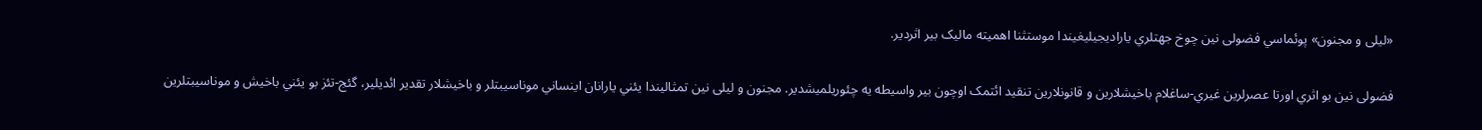«لیلی و مجنون» پوئماسي فضولی نين چوخ جهتلري ياراديجيليغيندا موستثنا اهميته ماليک بير اثردير.

فضولی نين بو اثري اورتا عصرلرين غيري-ساغلام باخيشلارين و قانونلارين تنقيد ائتمک اوچون بير واسيطه يه چئوريلميشدير. مجنون و لیلی نين تمثاليندا يئني يارانان اينساني موناسيبتلر و باخيشلار تقدير ائديلير، گئج-تئز بو يئني باخيش و موناسيبتلرين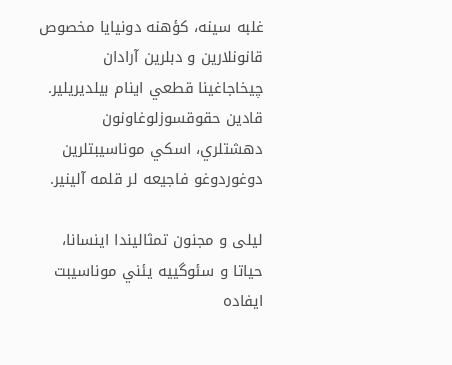غلبه سينه، کؤهنه دونيايا مخصوص قانونلارين و دبلرين آرادان چيخاجاغينا قطعي اينام بيلديريلير. قادين حقوقسوزلوغاونون دهشتلري، اسکي موناسيبتلرين دوغوردوغو فاجيعه لر قلمه آلينير.

لیلی و مجنون تمثاليندا اينسانا، حياتا و سئوگييه يئني موناسيبت ايفاده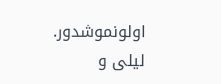اولونموشدور. لیلی و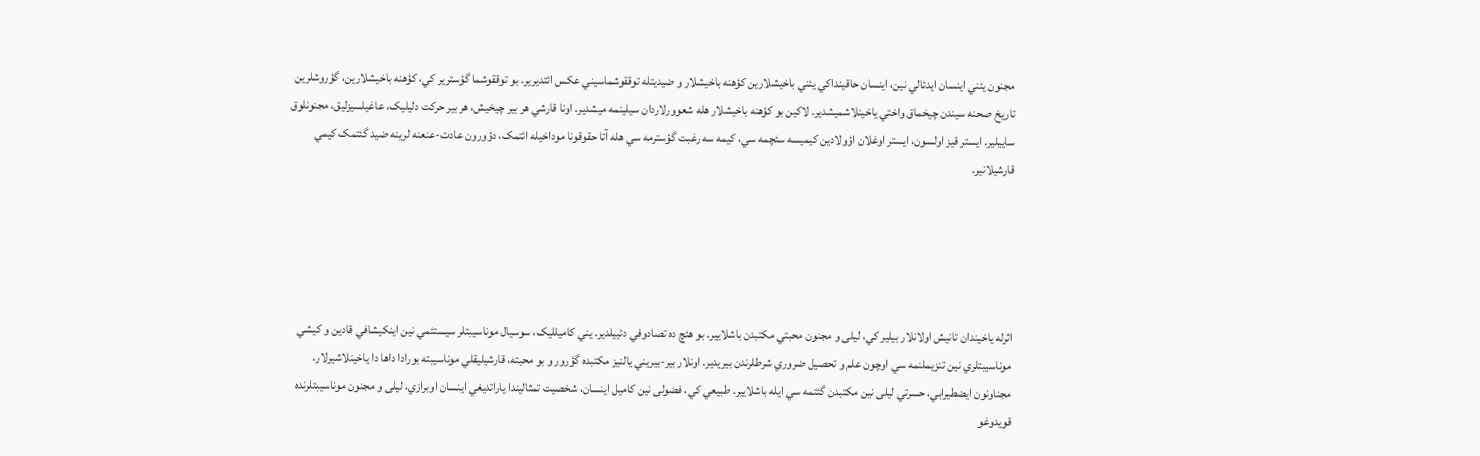مجنون يئني اينسان ايدئالي نين، اينسان حاقينداکي يئني باخيشلارين کؤهنه باخيشلار و ضيديتله توققوشماسيني عکس ائتديرير. بو توققوشما گؤسترير کي، کؤهنه باخيشلارين، گؤروشلرين تاريخ صحنه سيندن چيخماق واختي ياخينلاشميشدير. لاکين بو کؤهنه باخيشلار هله شعوورلاردان سيلينمه ميشدير. اونا قارشي هر بير چيخيش، هر بير حرکت دليليک، عاغيلسيزليق، مجنونلوق ساييلير. ايستر قيز اولسون، ايستر اوغلان اؤولادين کيميسه سئچمه سي، کيمه سه رغبت گؤسترمه سي هله آتا حقوقونا موداخيله ائتمک، دؤورون عادت-عنعنه لرينه ضيد گئتمک کيمي قارشيلانير.





اثرله ياخيندان تانيش اولانلار بيلير کي، لیلی و مجنون محبتي مکتبدن باشلايير. بو هئچ ده تصادوفي دئييلدير. يني کاميلليک، سوسيال موناسيبتلر سيستئمي نين اينکيشافي قادين و کيشي موناسيبتلري نين تنزيملنمه سي اوچون علم و تحصيل ضروري شرطلرندن بيريدير. اونلار بير-بيريني يالنيز مکتبده گؤرور و بو محبته، قارشيليقلي موناسيبته بورادا داها دا ياخينلاشيرلار. مجناونون ايضطيرابي، حسرتي لیلی نين مکتبدن گئتمه سي ايله باشلايير. طبيعي کي، فضولی نين کاميل اينسان، شخصيت تمثاليندا ياراتديغي اينسان اوبرازي، لیلی و مجنون موناسيبتلرنده قويدوغو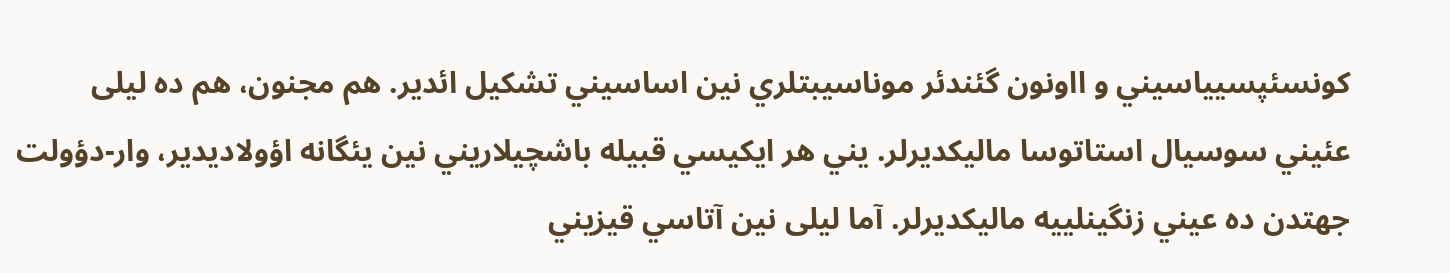کونسئپسيياسيني و ااونون گئندئر موناسيبتلري نين اساسيني تشکيل ائدير. هم مجنون، هم ده لیلی عئيني سوسيال استاتوسا ماليکديرلر. يني هر ايکيسي قبيله باشچيلاريني نين يئگانه اؤولاديدير، وار-دؤولت جهتدن ده عيني زنگينلييه ماليکديرلر. آما لیلی نين آتاسي قيزيني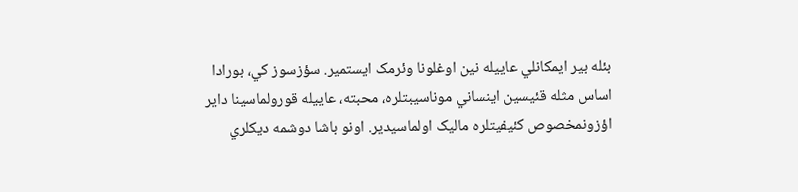بئله بير ايمکانلي عاييله نين اوغلونا وئرمک ايستمير. سؤزسوز کي، بورادا اساس مثله قئيسين اينساني موناسيبتلره، محبته، عاييله قورولماسينا داير اؤزونمخصوص کئيفيتلره ماليک اولماسيدير. اونو باشا دوشمه ديکلري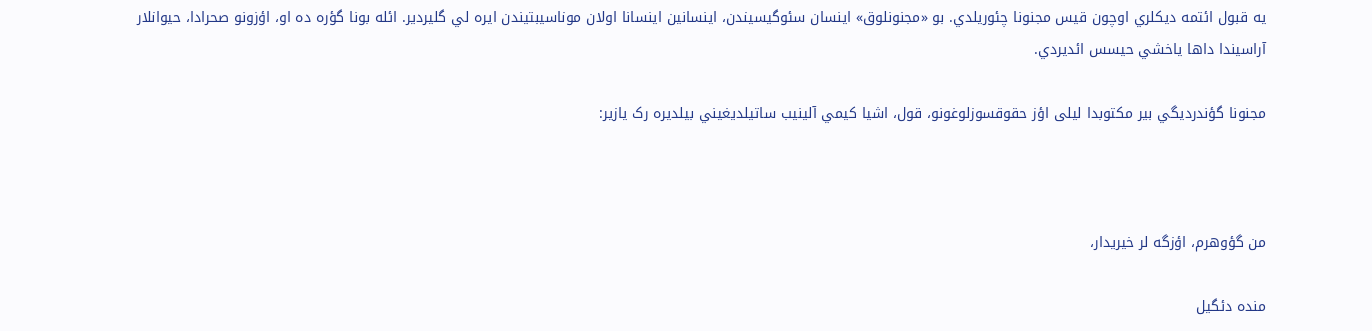يه قبول ائتمه ديکلري اوچون قيس مجنونا چئوريلدي. بو «مجنونلوق» اينسان سئوگيسيندن، اينسانين اينسانا اولان موناسيبتيندن ايره لي گليردير. ائله بونا گؤره ده او، اؤزونو صحرادا، حيوانلار آراسيندا داها ياخشي حيسس ائديردي.

مجنونا گؤندرديگي بير مکتوبدا لیلی اؤز حقوقسوزلوغونو، قول، اشيا کيمي آلينيب ساتيلديغيني بيلديره رک يازير:



من گؤوهرم، اؤزگه لر خيريدار،

منده دئگيل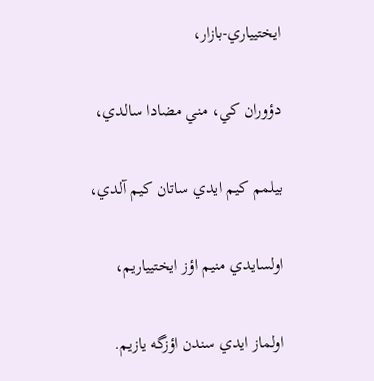ايختيياري-بازار،

دؤوران کي، مني مضادا سالدي،

بيلمم کيم ايدي ساتان کيم آلدي،

اولسايدي منيم اؤز ايختيياريم،

اولماز ايدي سندن اؤزگه يازيم.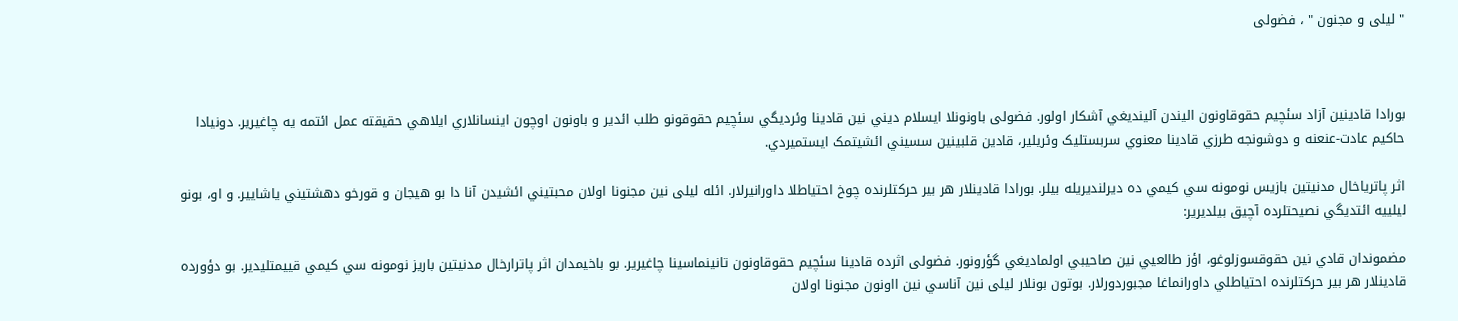" لیلی و مجنون " ، فضولی



بورادا قادينين آزاد سئچيم حقوقاونون اليندن آلينديغي آشکار اولور. فضولی باونونلا ايسلام ديني نين قادينا وئرديگي سئچيم حقوقونو طلب ائدير و باونون اوچون اينسانلاري ايلاهي حقيقته عمل ائتمه يه چاغيرير. دونيادا حاکيم عادت-عنعنه و دوشونجه طرزي قادينا معنوي سربستليک وئريلير، قادين قلبينين سسيني ائشيتمک ايستميردي.

اثر پاترياخال مدنيتين بازيس نومونه سي کيمي ده ديرلنديريله بيلر. بورادا قادينلار هر بير حرکتلرنده چوخ احتياطلا داورانيرلار. ائله لیلی نين مجنونا اولان محبتيني ائشيدن آنا دا بو هيجان و قورخو دهشتيني ياشايير. و او، بونو لیلیيه ائتديگي نصيحتلرده آچيق بيلديرير:

مضموندان قادي نين حقوقسوزلوغو، اؤز طالعيي نين صاحيبي اولماديغي گؤرونور. فضولی اثرده قادينا سئچيم حقوقاونون تانينماسينا چاغيرير. بو باخيمدان اثر پاترارخال مدنيتين باريز نومونه سي کيمي قييمتليدير. بو دؤورده قادينلار هر بير حرکتلرنده احتياطلي داورانماغا مجبوردورلار. بوتون بونلار لیلی نين آناسي نين ااونون مجنونا اولان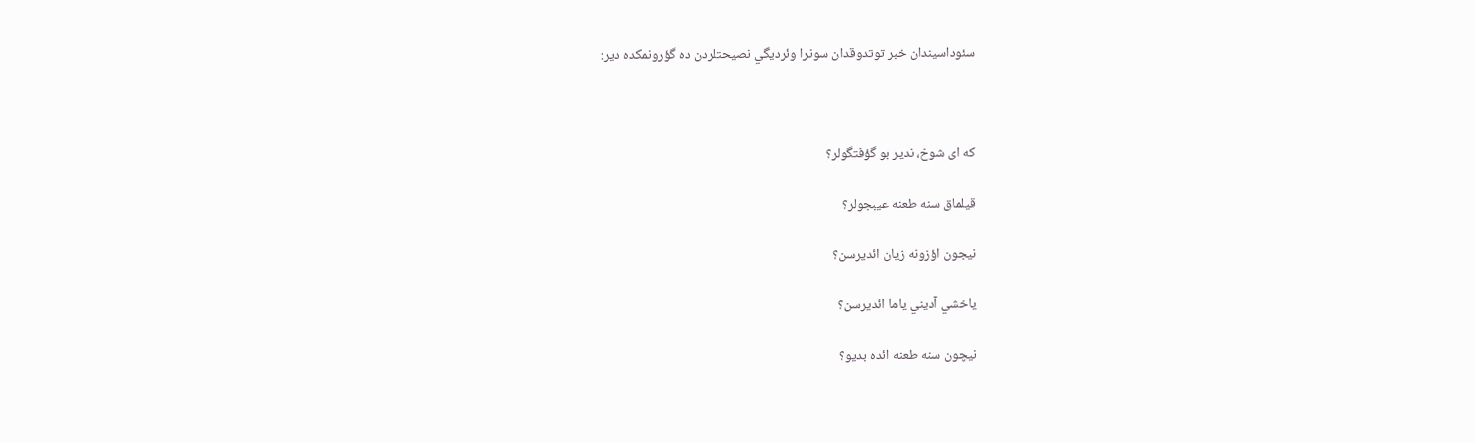سئوداسيندان خبر توتدوقدان سونرا وئرديگي نصيحتلردن ده گؤرونمکده دير:



که ای شوخ، ندير بو گؤفتگولر؟

قيلماق سنه طعنه عيبجولر؟

نيجون اؤزونه زيان ائديرسن؟

ياخشي آديني ياما ائديرسن؟

نيچون سنه طعنه ائده بديو؟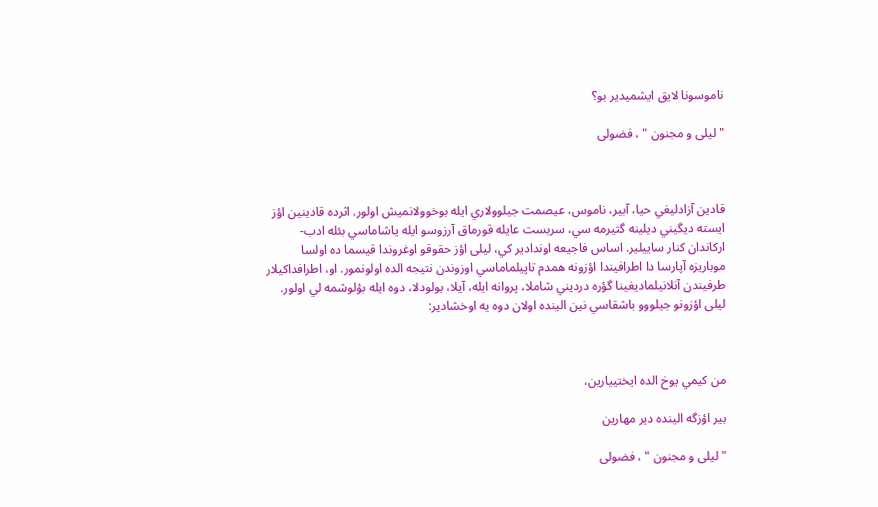ناموسونا لايق ايشميدير بو؟

" لیلی و مجنون " ، فضولی



قادين آزادليغي حيا، آبير، ناموس، عيصمت جيلوولاري ايله بوخوولانميش اولور. اثرده قادينين اؤز ايسته ديگيني ديلينه گتيرمه سي، سربست عايله قورماق آرزوسو ايله ياشاماسي بئله ادب-ارکاندان کنار ساييلير. اساس فاجيعه اوندادير کي، لیلی اؤز حقوقو اوغروندا قيسما ده اولسا موباريزه آپارسا دا اطرافيندا اؤزونه همدم تاپيلماماسي اوزوندن نتيجه الده اولونمور. او، اطرافداکيلار طرفيندن آنلانيلماديغينا گؤره درديني شاملا، پروانه ايله، آيلا، بولودلا، دوه ايله بؤلوشمه لي اولور. لیلی اؤزونو جيلووو باشقاسي نين الينده اولان دوه يه اوخشادير:



من کيمي يوخ الده ايختييارين،

بير اؤزگه الينده دير مهارين

" لیلی و مجنون " ، فضولی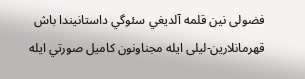فضولی نين قلمه آلديغي سئوگي داستانيندا باش قهرمانلارين-لیلی ايله مجناونون کاميل صورتي ايله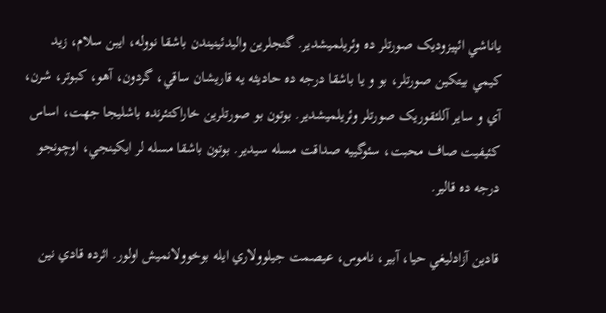ياناشي ائپيزوديک صورتلر ده وئريلميشدير. گنجلرين واليدئينيندن باشقا نووله، ايبن سلام، زيد کيمي بيتکين صورتلر، بو و يا باشقا درجه ده حاديثه يه قاريشان ساقي، گردون، آهو، کبوتر، شرن، آي و ساير آللئقوريک صورتلر وئريلميشدير. بوتون بو صورتلرين خاراکتئرنده باشليجا جهت، اساس کئيفيت صاف محبت، سئوگييه صداقت مسله سيدير. بوتون باشقا مسله لر ايکينجي، اوچونجو درجه ده قالير.

قادين آزادليغي حيا، آبير، ناموس، عيصمت جيلوولاري ايله بوخوولانميش اولور. اثرده قادي نين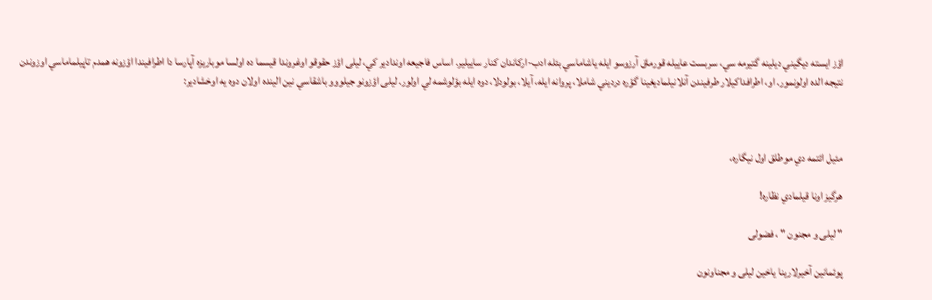اؤز ايسته ديگيني ديلينه گتيرمه سي، سربست عاييله قورماق آرزوسو ايله ياشاماسي بئله ادب-ارکاندان کنار ساييلير. اساس فاجيعه اوندادير کي، لیلی اؤز حقوقو اوغروندا قيسما ده اولسا موباريزه آپارسا دا اطرافيندا اؤزونه همدم تاپيلماماسي اوزوندن نتيجه الده اولونمور. او، اطرافداکيلار طرفيندن آنلانيلماديغينا گؤره درديني شاملا، پروانه ايله، آيلا، بولودلا، دوه ايله بؤلوشمه لي اولور. لیلی اؤزونو جيلووو باشقاسي نين الينده اولان دوه يه اوخشادير:



مئيل ائتمه دي موطلق اول نيگاره،

هرگيز اونا قيلمادي نظاره!

" لیلی و مجنون " ، فضولی

پوئمانين آخيرلارينا ياخين لیلی و مجناونون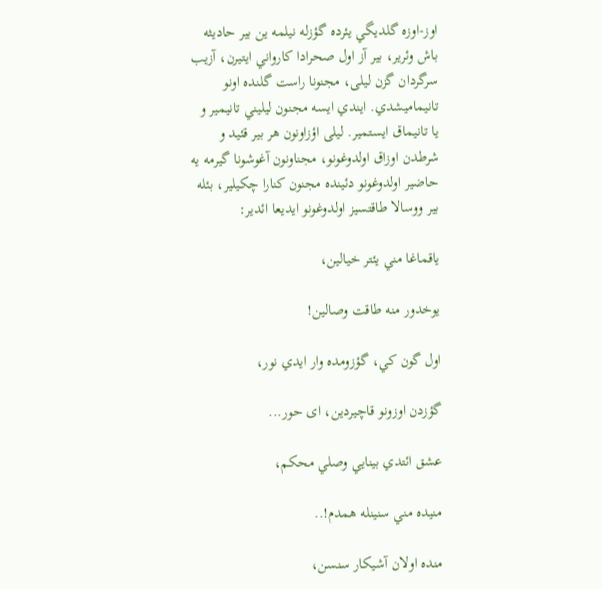اوز-اوزه گلديگي يئرده گؤزله نيلمه ين بير حاديثه باش وئرير، بير آز اول صحرادا کارواني ايتيرن، آزيب سرگردان گزن لیلی، مجنونا راست گلنده اونو تانيماميشدي. ايندي ايسه مجنون لیلیني تانيمير و يا تانيماق ايستمير. لیلی اؤزاونون هر بير قئيد و شرطدن اوزاق اولدوغونو، مجناونون آغوشونا گيرمه يه حاضير اولدوغونو دئينده مجنون کنارا چکيلير، بئله بير ووسالا طاقتسيز اولدوغونو ايديعا ائدير:

ياقماغا مني يئتر خيالين،

يوخدور منه طاقت وصالين!

اول گون کي، گؤزومده وار ايدي نور،

گؤزدن اوزونو قاچيردين، ای حور...

عشق ائتدي بينايي وصلي محکم،

منيده مني سنينله همدم!..

منده اولان آشيکار سنسن،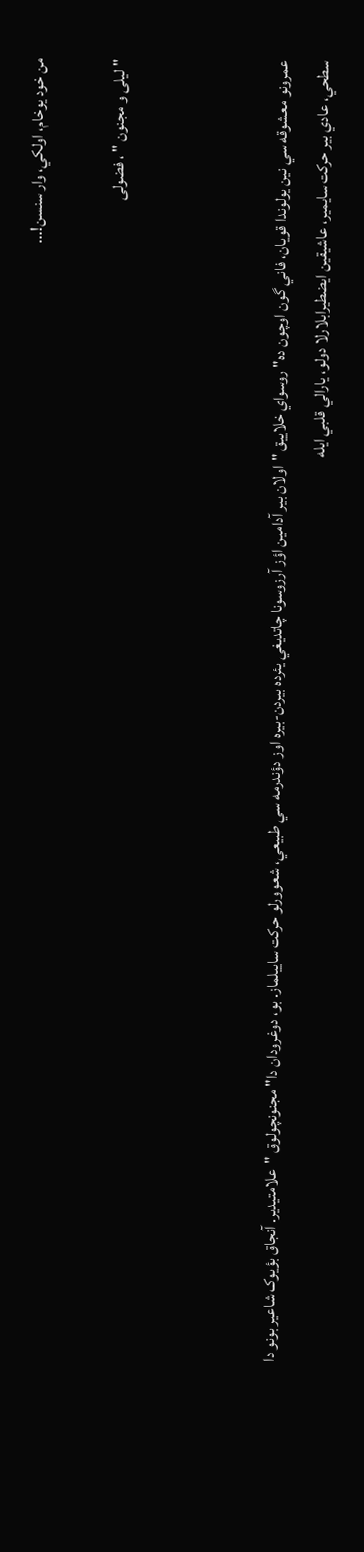من خود يوخام، اولکي، وار سنسن!...

" لیلی و مجنون " ، فضولی



عمرونو معشوقه سي نين يولوندا قويان، فاني گون اوچون ده" روسواي خلاييق "اولان بير آدامين اؤز آرزوسونا چاتديغي يئرده بيردن-بيره اوز دؤندرمه سي طبيعي، شعوورلو حرکت ساييلماز. بو، دوغرودان دا" مجنونچولوق "علامتيدير. آنجاق بؤيوک شاعير بونو دا سطحي، عادي بير حرکت سايمير، عاشيقين ايضطيرابلارلا دولو، يارالي قلبي ايله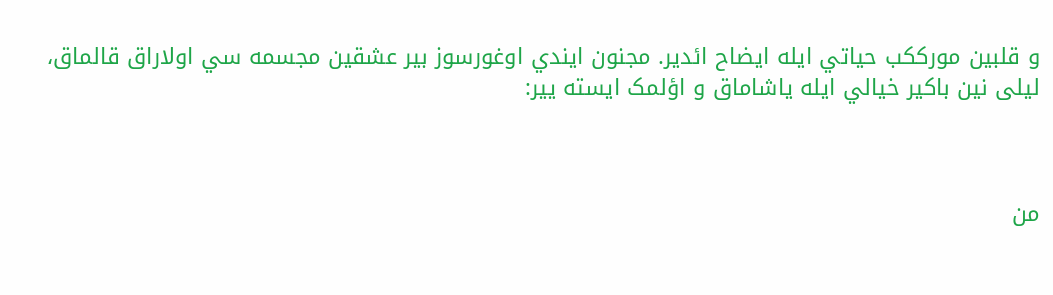و قلبين مورککب حياتي ايله ايضاح ائدير. مجنون ايندي اوغورسوز بير عشقين مجسمه سي اولاراق قالماق، لیلی نين باکير خيالي ايله ياشاماق و اؤلمک ايسته يير:



من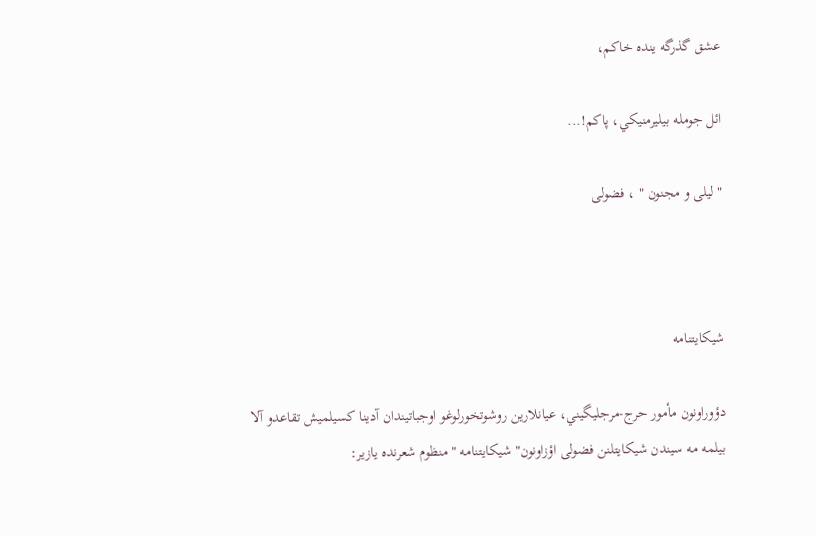عشق گذرگه ينده خاکم،

ائل جومله بيليرمنيکي، پاکم!...

" لیلی و مجنون " ، فضولی



شيکايتنامه

دؤوراونون مأمور حرج-مرجليگيني، عيانلارين روشوتخورلوغو اوجباتيندان آدينا کسيلميش تقاعدو آلا بيلمه مه سيندن شيکايتلنن فضولی اؤزاونون" شيکايتنامه "منظوم شعرنده يازير: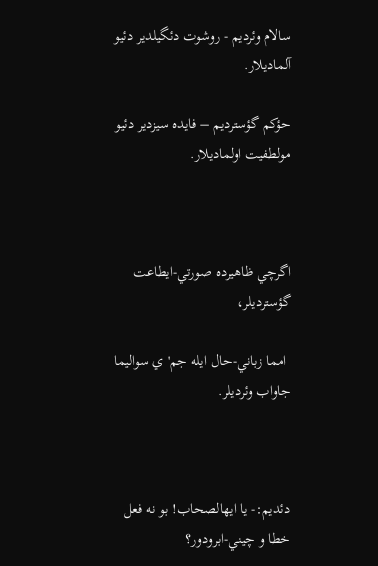سالام وئرديم - روشوت دئگيلدير دئيو آلماديلار.

حؤکم گؤسترديم – فايده سيزدير دئيو مولطفيت اولماديلار.



اگرچي ظاهيرده صورتي-ايطاعت گؤسترديلر،

 امما زباني-حال ايله جم'ي سواليما جاواب وئرديلر.



دئديم:- يا ایهالصحاب! بو نه فعل خطا و چيني-ابرودور؟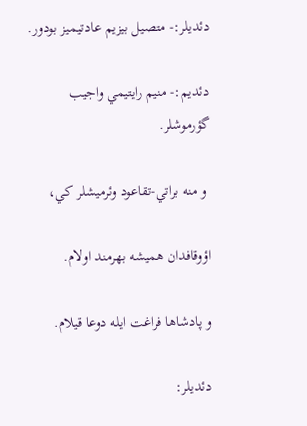دئديلر:- متصيل بيزيم عادتيميز بودور.

دئديم:- منيم رایتيمي واجيب گؤرموشلر.

 و منه براتي-تقاعود وئرميشلر کي،

اؤوقافدان هميشه بهرمند اولام.

و پادشاها فراغت ايله دوعا قيلام.

دئديلر: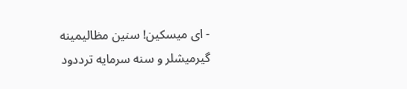- ای ميسکين! سنين مظاليمينه گيرميشلر و سنه سرمايه ترددود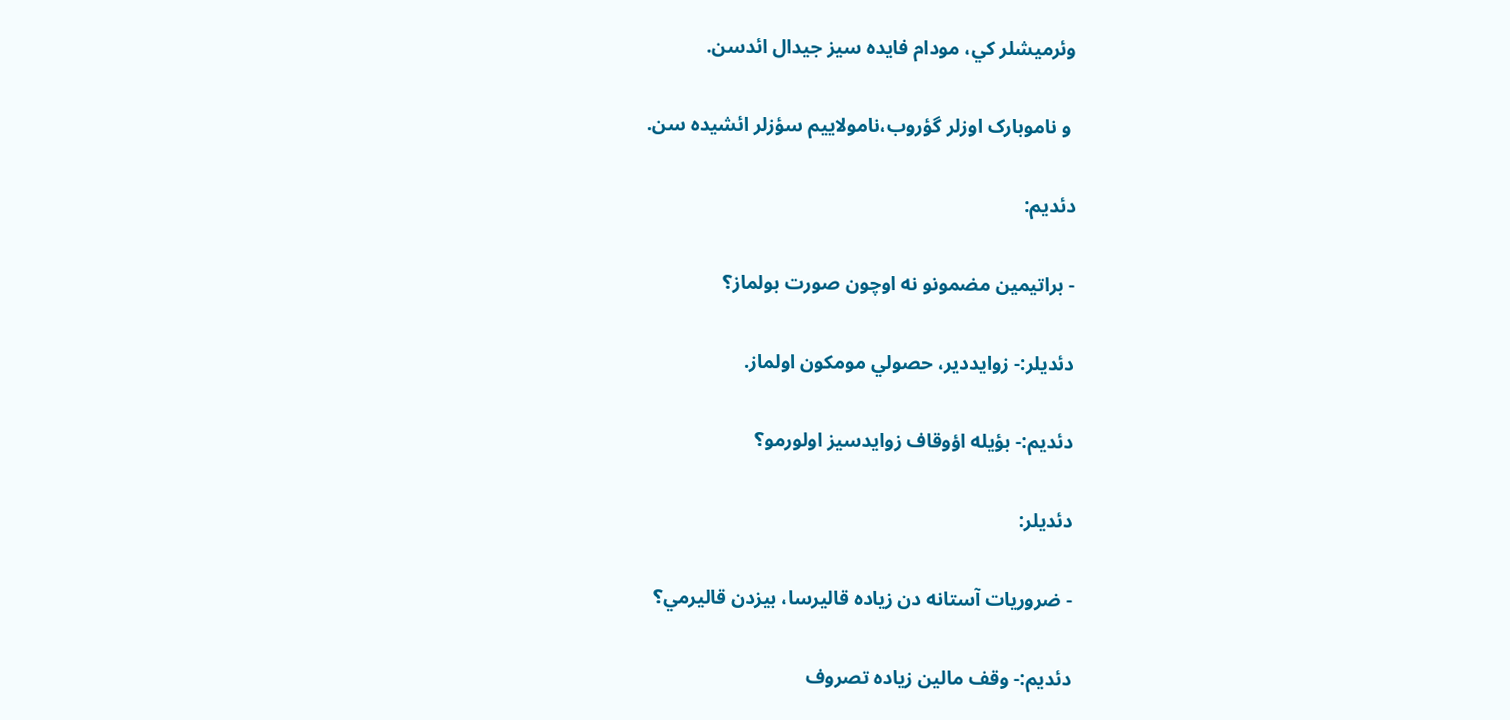وئرميشلر کي، مودام فايده سيز جيدال ائدسن.

 و ناموبارک اوزلر گؤروب،نامولاييم سؤزلر ائشيده سن.

دئديم:

- براتيمين مضمونو نه اوچون صورت بولماز؟

دئديلر:- زوايددير، حصولي مومکون اولماز.

دئديم:- بؤيله اؤوقاف زوايدسيز اولورمو؟

دئديلر:

- ضروريات آستانه دن زياده قاليرسا، بيزدن قاليرمي؟

دئديم:- وقف مالين زياده تصروف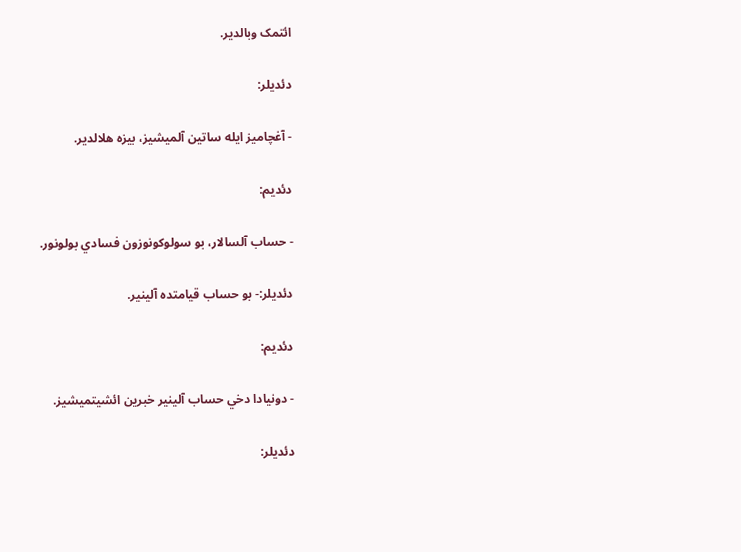ائتمک وبالدير.

دئديلر:

- آغچاميز ايله ساتين آلميشيز، بيزه هلالدير.

دئديم:

- حساب آلسالار، بو سولوکونوزون فسادي بولونور.

دئديلر:- بو حساب قيامتده آلينير.

دئديم:

- دونيادا دخي حساب آلينير خبرين ائشيتميشيز.

دئديلر: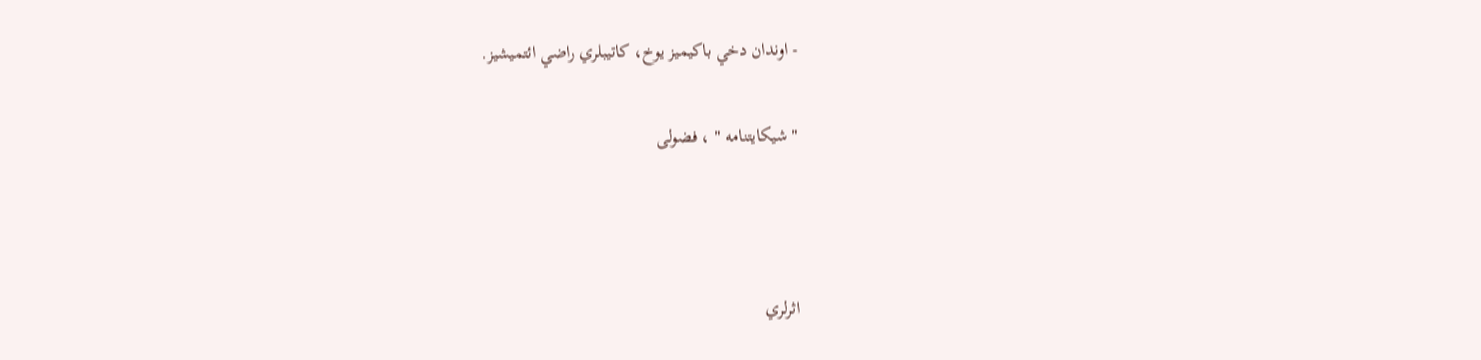- اوندان دخي باکيميز يوخ، کاتيبلري راضي ائتميشيز.

" شيکايتنامه " ، فضولی



اثرلري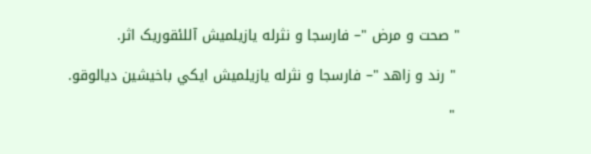" صحت و مرض "– فارسجا و نثرله يازيلميش آللئقوريک اثر.

 " رند و زاهد "– فارسجا و نثرله يازيلميش ايکي باخيشين ديالوقو.

 "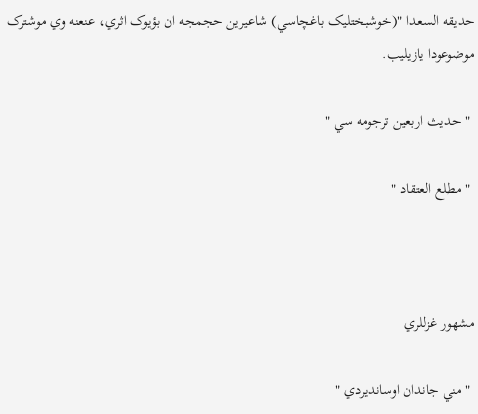حديقه السعدا "(خوشبختليک باغچاسي) شاعيرين حجمجه ان بؤيوک اثري، عنعنه وي موشترک موضوعودا يازيليب.

 " حديث اربعين ترجومه سي "

 " مطلع العتقاد "



مشهور غزللري

 " مني جاندان اوسانديردي "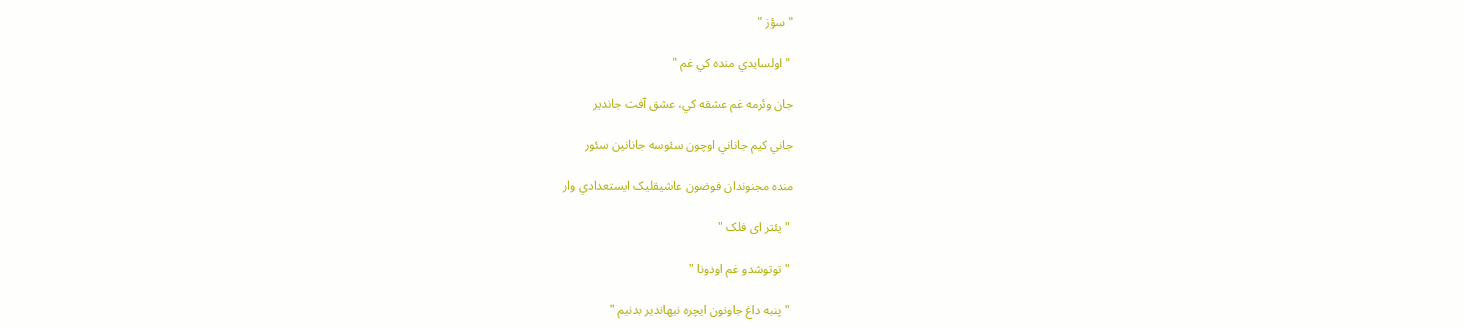" سؤز "

 " اولسايدي منده کي غم "

جان وئرمه غم عشقه کي، عشق آفت جاندير

جاني کيم جاناني اوچون سئوسه جانانين سئور

منده مجنوندان فوضون عاشيقليک ايستعدادي وار

 " يئتر ای فلک "

 " توتوشدو غم اودونا "

 " پنبه داغ جاونون ايچره نيهاندير بدنيم "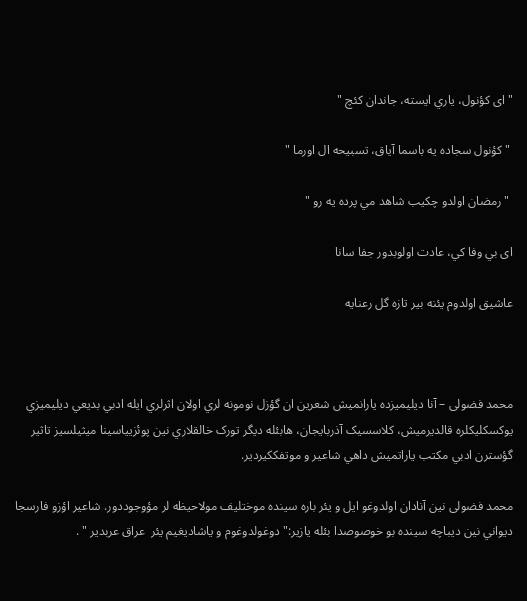" ای کؤنول، ياري ايسته، جاندان کئچ "

 " کؤنول سجاده يه باسما آياق، تسبیحه ال اورما "

 " رمضان اولدو چکيب شاهد مي پرده يه رو "

ای بي وفا کي، عادت اولوبدور جفا سانا

عاشيق اولدوم يئنه بير تازه گل رعنايه



محمد فضولی – آنا ديليميزده يارانميش شعرين ان گؤزل نومونه لري اولان اثرلري ايله ادبي بديعي ديليميزي يوکسکليکلره قالديرميش، کلاسسيک آذربايجان، هابئله ديگر تورک خالقلاري نين پوئزيياسينا ميثيلسيز تاثير گؤسترن ادبي مکتب ياراتميش داهي شاعير و موتفککيردير.

محمد فضولی نين آنادان اولدوغو ايل و يئر باره سينده موختليف مولاحيظه لر مؤوجوددور. شاعير اؤزو فارسجا ديواني نين ديباچه سينده بو خوصوصدا بئله يازير:" دوغولدوغوم و ياشاديغيم يئر  عراق عربدير " .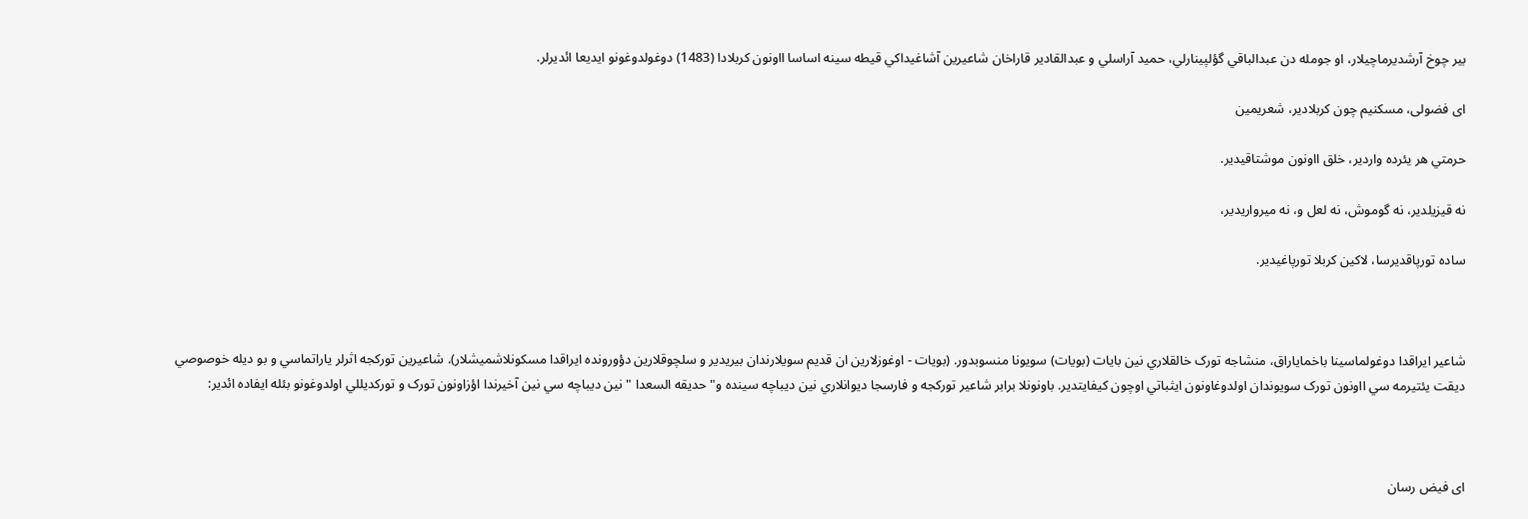بير چوخ آرشديرماچيلار، او جومله دن عبدالباقي گؤلپينارلي، حميد آراسلي و عبدالقادير قاراخان شاعيرين آشاغيداکي قيطه سينه اساسا ااونون کربلادا (1483) دوغولدوغونو ايديعا ائديرلر.

ای فضولی، مسکنيم چون کربلادير، شعريمين

حرمتي هر يئرده واردير، خلق ااونون موشتاقيدير.

نه قيزيلدير، نه گوموش، نه لعل و، نه ميرواريدير،

ساده تورپاقديرسا، لاکين کربلا تورپاغيدير.



شاعير ايراقدا دوغولماسينا باخماياراق، منشاجه تورک خالقلاري نين بايات (بویات) سويونا منسوبدور. (بويات - اوغوزلارين ان قديم سويلارندان بيريدير و سلچوقلارين دؤورونده ايراقدا مسکونلاشميشلار). شاعيرين تورکجه اثرلر ياراتماسي و بو ديله خوصوصي ديقت يئتيرمه سي ااونون تورک سويوندان اولدوغاونون ايثباتي اوچون کيفايتدير. باونونلا برابر شاعير تورکجه و فارسجا ديوانلاري نين ديباچه سينده و" حديقه السعدا " نين ديباچه سي نين آخيرندا اؤزاونون تورک و تورکديللي اولدوغونو بئله ايفاده ائدير:



ای فيض رسان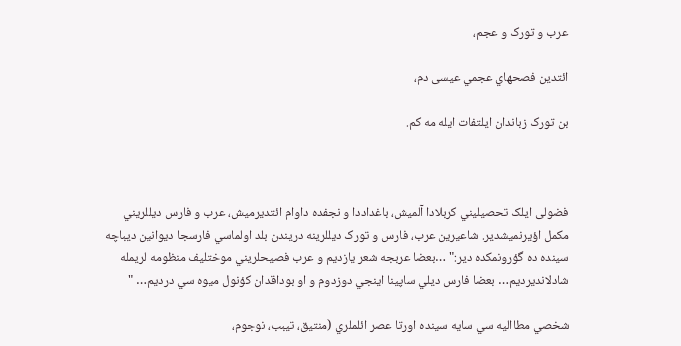عرب و تورک و عجم،

ائتدين فصحهاي عجمي عیسی دم،

بن تورک زباندان ايلتفات ایله مه کم.



فضولی ايلک تحصيليني کربلادا آلميش، باغداددا و نجفده داوام ائتديرميش، عرب و فارس ديللريني مکمل اؤيرنميشدير. شاعيرين عرب، فارس و تورک ديللرينه دریندن بلد اولماسي فارسجا ديوانين ديباچه سينده ده گؤرونمکده دير:" …بعضا عربجه شعر يازديم و عرب فصيحلريني موختليف منظومه لريمله شادلانديرديم… بعضا فارس ديلي ساپينا اينجي دوزدوم و او بوداقدان کؤنول ميوه سي درديم… "

شخصي مطااليه سي سايه سينده اورتا عصر ائلملري (منتيق، تيبب، نوجوم،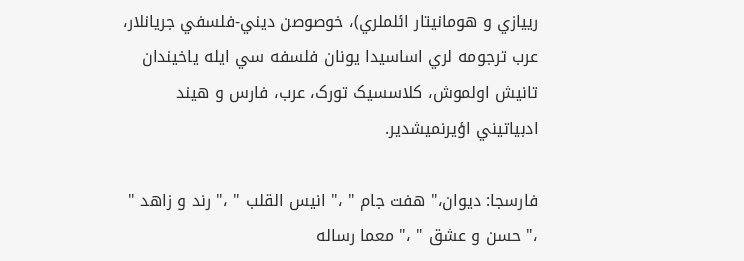رييازي و هومانيتار ائلملري)، خوصوصن ديني-فلسفي جريانلار، عرب ترجومه لري اساسيدا يونان فلسفه سي ايله ياخيندان تانيش اولموش، کلاسسيک تورک، عرب، فارس و هيند ادبياتيني اؤيرنميشدير.

فارسجا: ديوان،" هفت جام " ،" انیس القلب " ،" رند و زاهد " ،" حسن و عشق " ،" معما رساله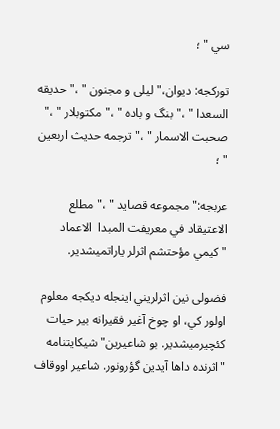سي " ؛

تورکجه: ديوان،" لیلی و مجنون " ،" حديقه السعدا " ،" بنگ و باده " ،" مکتوبلار " ،" صحبت الاسمار " ،" ترجمه حديث اربعين " ؛

عربجه:" مجموعه قصايد " ،" مطلع الاعتيقاد في معريفت المبدا  الاعماد "کيمي مؤحتشم اثرلر ياراتميشدير.

فضولی نين اثرلريني اينجله ديکجه معلوم اولور کي، او چوخ آغير فقيرانه بير حيات کئچيرميشدير. بو شاعيرين" شيکايتنامه "اثرنده داها آيدين گؤرونور. شاعير اووقاف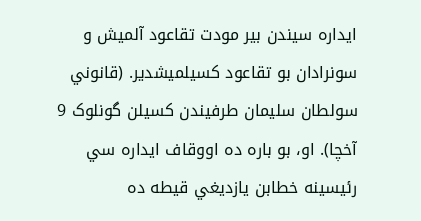ايداره سيندن بير مودت تقاعود آلميش و سونرادان بو تقاعود کسيلميشدير. (قانوني سولطان سلیمان طرفيندن کسيلن گونلوک 9 آخچا). او، بو باره ده اووقاف ايداره سي رئيسينه خطابن يازديغي قيطه ده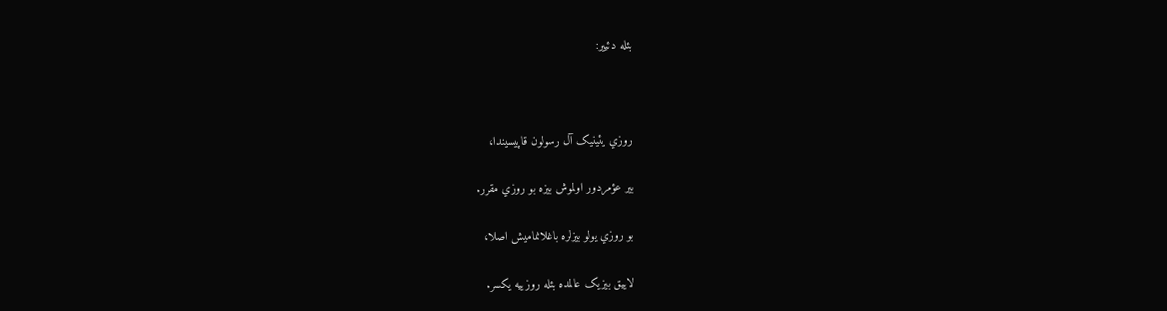بئله دئيير:



روزي يئينيک آل رسولون قاپيسيندا،

بير عؤمردور اولموش بيزه بو روزي مقرر.

بو روزي يولو بيزلره باغلانماميش اصلا،

لاييق بيزيک عالمده بئله روزييه يکسر.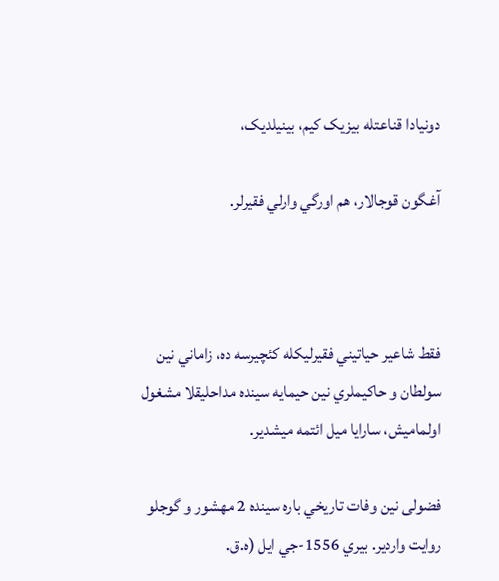دونيادا قناعتله بيزيک کيم، بينيلديک،

آغگون قوجالار، هم اورگي وارلي فقيرلر.



فقط شاعير حياتيني فقيرليکله کئچيرسه ده، زاماني نين سولطان و حاکيملري نين حيمايه سينده مداحليقلا مشغول اولماميش، سارايا ميل ائتمه ميشدير.

فضولی نين وفات تاريخي باره سينده 2 مهشور و گوجلو روايت واردير. بيري 1556-جي ايل (ه.ق.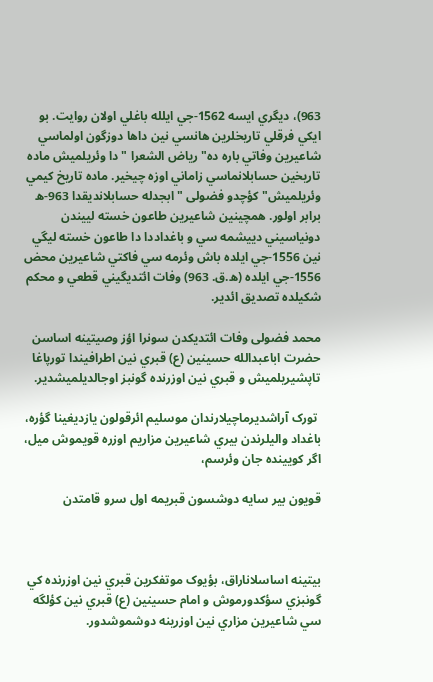963)، ديگري ايسه 1562-جي ايلله باغلي اولان روايت. بو ايکي فرقلي تاريخلرين هانسي نين داها دوزگون اولماسي شاعيرين وفاتي باره ده" رياض الشعرا " دا وئريلميش ماده تاريخين حسابلانماسي زاماني اوزه چيخير. ماده تاريخ کيمي وئريلميش" کؤچدو فضولی "ابجدله حسابلانديقدا 963-ه برابر اولور. همچينين شاعيرين طاعون خسته لييندن دونياسيني دييشمه سي و باغداددا دا طاعون خسته ليگي نين 1556-جي ايلده باش وئرمه سي فاکتي شاعيرين محض 1556-جي ايلده (ه.ق. 963) وفات ائتديگيني قطعي و محکم شکيلده تصديق ائدير.

محمد فضولی وفات ائتديکدن سونرا اؤز وصيتينه اساسن حضرت اباعبدالله حسینين (ع) قبري نين اطرافيندا تورپاغا تاپشيريلميش و قبري نين اوزرنده گونبز اوجالديلميشدير.

 تورک آراشديرماچيلارندان موسليم ائرقولون يازديغينا گؤره، باغداد واليلرندن بيري شاعيرين مزاريم اوزره قويموش ميل، اگر کويينده جان وئرسم،

قويون بير سايه دوشسون قبريمه اول سرو قامتدن



بيتينه اساسلاناراق، بؤيوک موتفکرين قبري نين اوزرنده کي گونبزي سؤکدورموش و امام حسينین (ع) قبري نين کؤلگه سي شاعيرين مزاري نين اوزرينه دوشموشدور.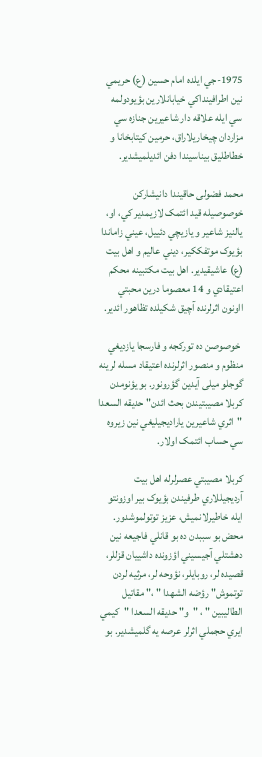1975-جي ايلده امام حسین (ع) حريمي نين اطرافينداکي خيابانلارين بؤيودولمه سي ايله علاقه دار شاعيرين جنازه سي مزاردان چيخاريلاراق، حرمين کيتابخانا و خطاطليق بيناسيندا دفن ائديلميشدير.

محمد فضولی حاقيندا دانيشارکن خوصوصيله قيد ائتمک لازيمدير کي، او، يالنيز شاعير و يازيچي دئييل، عيني زاماندا بؤيوک موتفککير، ديني عاليم و اهل بيت (ع) عاشيقيدير. اهل بيت مکتبينه محکم اعتيقادي و 14 معصوما درين محبتي ااونون اثرلرنده آچيق شکيلده تظاهور ائدير.

 خوصوصن ده تورکجه و فارسجا يازديغي منظوم و منصور اثرلرنده اعتيقاد مسله لرينه گوجلو ميلی آيدين گؤرونور. بو يؤنومدن کربلا مصيبتيندن بحث ائدن" حديقه السعدا "اثري شاعيرين ياراديجيليغي نين زيروه سي حساب ائتمک اولار.

کربلا مصيبتي عصرلرله اهل بيت آرديجيللاري طرفيندن بؤيوک بير اوزونتو ايله خاطيرلانميش، عزيز توتولموشدور. محض بو سببدن ده بو قانلي فاجيعه نين دهشتلي آجيسيني اؤزونده داشييان قزللر، قصیده لر، روبايلر، نؤوحه لر، مرثيه لردن توتموش" رؤضه الشهدا " ،" مقاتيل الطاليبين " ، "و" حديقه السعدا "کيمي ايري حجملي اثرلر عرصه يه گلميشدير. بو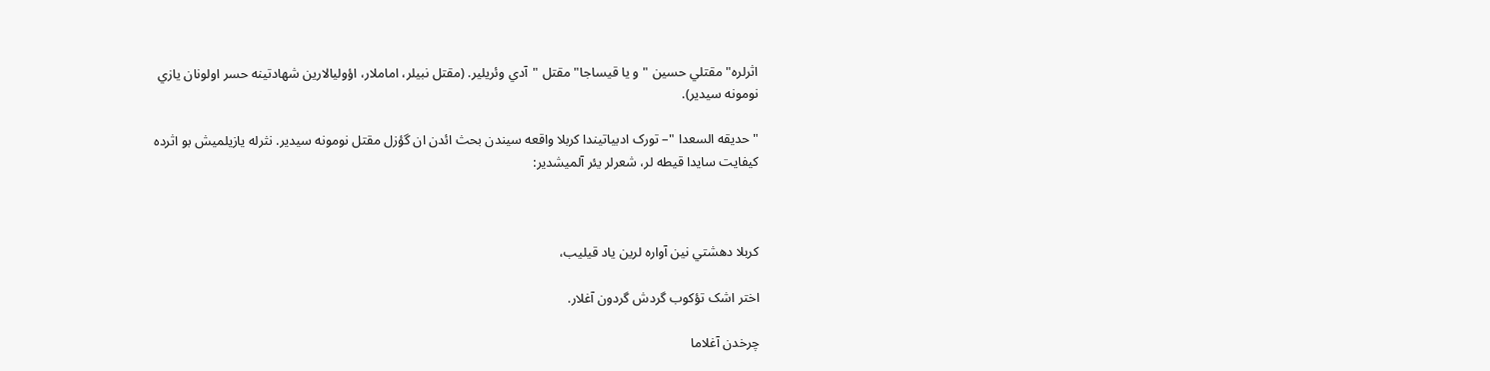اثرلره" مقتلي حسین "و يا قيساجا" مقتل "آدي وئريلير. (مقتل نبيلر، اماملار، اؤوليالارين شهادتينه حسر اولونان يازي نومونه سيدير).

" حديقه السعدا "– تورک ادبياتيندا کربلا واقعه سيندن بحث ائدن ان گؤزل مقتل نومونه سيدير. نثرله يازيلميش بو اثرده کيفايت سايدا قيطه لر، شعرلر يئر آلميشدير:



کربلا دهشتي نين آواره لرين ياد قيليب،

اختر اشک تؤکوب گردش گردون آغلار.

چرخدن آغلاما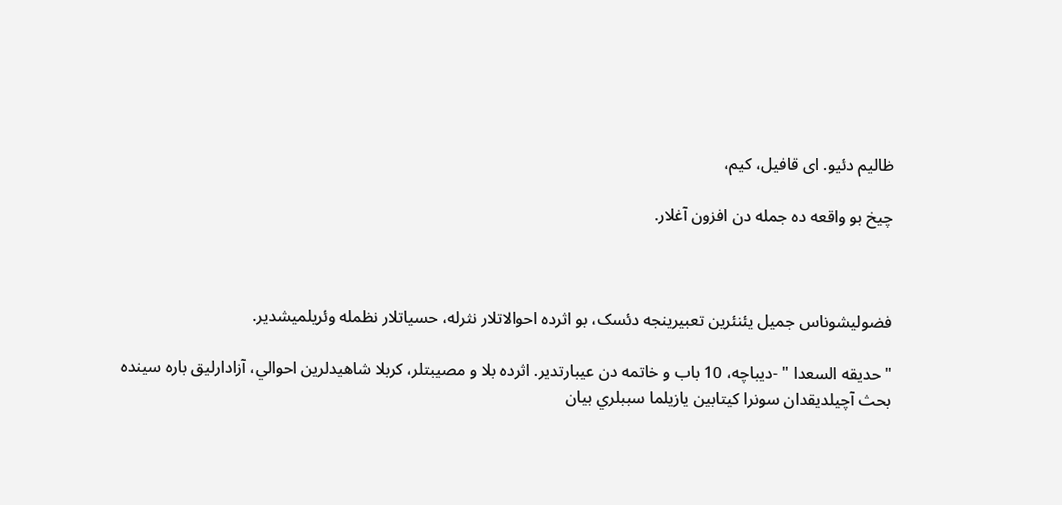ظاليم دئيو. ای قافيل، کيم،

چیخ بو واقعه ده جمله دن افزون آغلار.



فضولیشوناس جميل يئنئرين تعبيرينجه دئسک، بو اثرده احوالاتلار نثرله، حسياتلار نظمله وئريلميشدير.

" حديقه السعدا " -ديباچه، 10 باب و خاتمه دن عيبارتدير. اثرده بلا و مصيبتلر، کربلا شاهيدلرين احوالي، آزادارليق باره سينده بحث آچيلديقدان سونرا کيتابين يازيلما سببلري بيان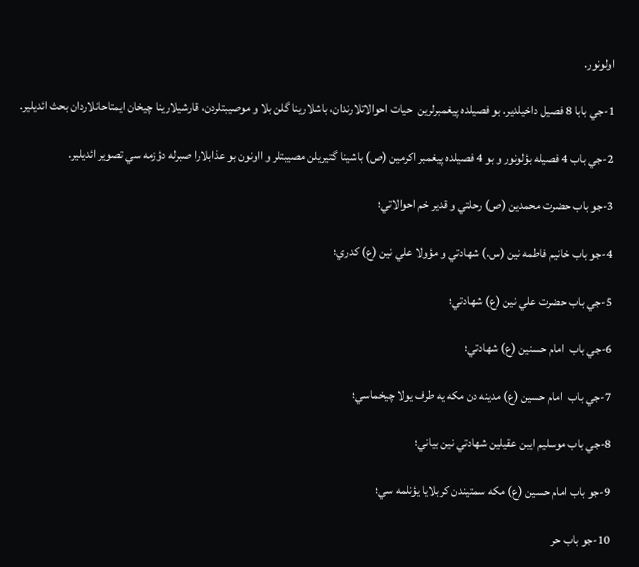اولونور.

1-جي بابا 8 فصيل داخيلدير. بو فصيلده پيغمبرلرين  حيات احوالاتلارندان، باشلارينا گلن بلا و موصيبتلردن، قارشيلارينا چيخان ايمتاحانلاردان بحث ائديلير.

2-جي باب 4 فصيله بؤلونور و بو 4 فصيلده پيغمبر اکرمين (ص) باشينا گتيريلن مصيبتلر و ااونون بو عذابلارا صبرله دؤزمه سي تصوير ائديلير.

3-جو باب حضرت محمدين (ص) رحلتي و قدير خم احوالاتي؛

4-جو باب خانيم فاطمه نين (س.) شهادتي و مؤولا علي نين (ع) کدري؛

5-جي باب حضرت علي نين (ع) شهادتي؛

6-جي باب  امام حسنين (ع) شهادتي؛

7-جي باب  امام حسین (ع) مدينه دن مکه يه طرف يولا چيخماسي؛

8-جي باب موسليم ايبن عقيلين شهادتي نين بياني؛

9-جو باب امام حسین (ع) مکه سمتيندن کربلايا يؤنلمه سي؛

10-جو باب حر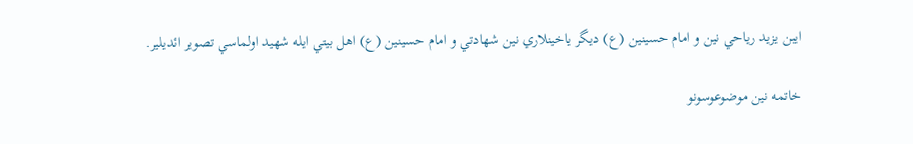ايبن يزيد رياحي نين و امام حسینين (ع) ديگر ياخينلاري نين شهادتي و امام حسینين (ع) اهل بيتي ايله شهيد اولماسي تصوير ائديلير.

خاتمه نين موضوعوسونو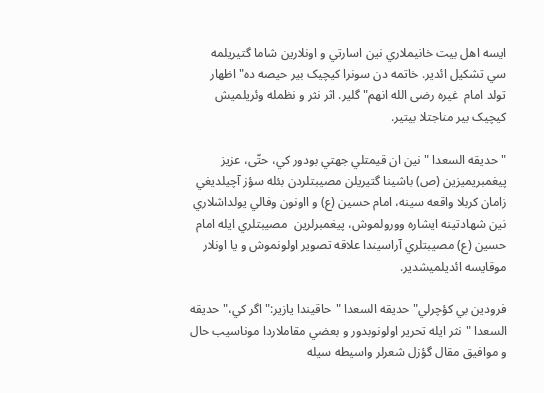ايسه اهل بيت خانيملاري نين اسارتي و اونلارين شاما گتيريلمه سي تشکيل ائدير. خاتمه دن سونرا کيچيک بير حيصه ده" اظهار تولد امام  غيره رضی الله انهم"گلير. اثر نثر و نظمله وئريلميش کيچيک بير مناجتلا بيتير.

" حديقه السعدا " نين ان قيمتلي جهتي بودور کي، حتّی، عزيز پيغمبريميزين (ص) باشينا گتيريلن مصيبتلردن بئله سؤز آچيلديغي زامان کربلا واقعه سينه، امام حسین (ع) و ااونون وفالي يولداشلاري نين شهادتينه ايشاره وورولموش، پيغمبرلرين  مصيبتلري ايله امام حسین (ع) مصيبتلري آراسيندا علاقه تصوير اولونموش و يا اونلار موقايسه ائديلميشدير.

فرودين بي کؤچرلي" حديقه السعدا "حاقيندا يازير:" اگر کي،" حديقه السعدا "نثر ايله تحرير اولونوبدور و بعضي مقاملاردا موناسيب حال و موافيق مقال گؤزل شعرلر واسيطه سيله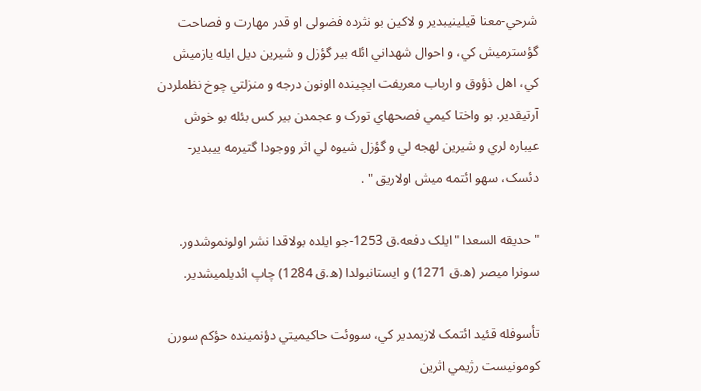شرحي-معنا قيلينيبدير و لاکين بو نثرده فضولی او قدر مهارت و فصاحت گؤسترميش کي، و احوال شهداني ائله بير گؤزل و شيرين ديل ايله يازميش کي، اهل ذؤوق و ارباب معريفت ايچينده ااونون درجه و منزلتي چوخ نظملردن آرتيقدير. بو واختا کيمي فصحهاي تورک و عجمدن بير کس بئله بو خوش عيباره لري و شيرين لهجه لي و گؤزل شيوه لي اثر ووجودا گتيرمه ييبدير-دئسک، سهو ائتمه ميش اولاريق " .

" حديقه السعدا "ايلک دفعه.ق 1253-جو ايلده بولاقدا نشر اولونموشدور. سونرا ميصر (ه.ق 1271) و ايستانبولدا (ه.ق 1284) چاپ ائديلميشدير.

تأسوفله قئيد ائتمک لازيمدير کي، سووئت حاکيميتي دؤنمينده حؤکم سورن کومونيست رژيمي اثرين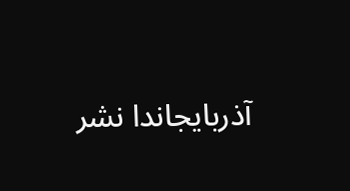آذربايجاندا نشر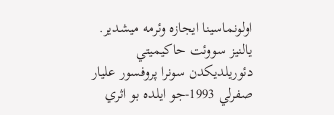اولونماسينا ايجازه وئرمه ميشدير. يالنيز سووئت حاکيميتي دئوريلديکدن سونرا پروفسور عليار صفرلي 1993-جو ايلده بو اثري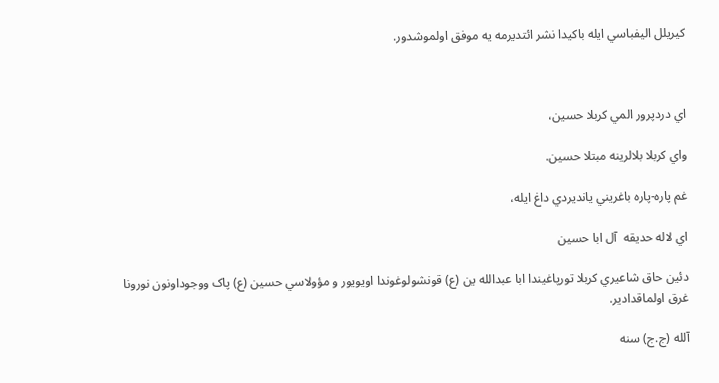کيريلل اليفباسي ايله باکيدا نشر ائتديرمه يه موفق اولموشدور.



اي دردپرور المي کربلا حسین،

واي کربلا بلالرينه مبتلا حسین.

غم پاره-پاره باغريني يانديردي داغ ايله،

اي لاله حديقه  آل ابا حسین

دئين حاق شاعيري کربلا تورپاغيندا ابا عبدالله ین (ع) قونشولوغوندا اويويور و مؤولاسي حسین (ع) پاک ووجوداونون نورونا غرق اولماقدادير.

آلله (ج.ج) سنه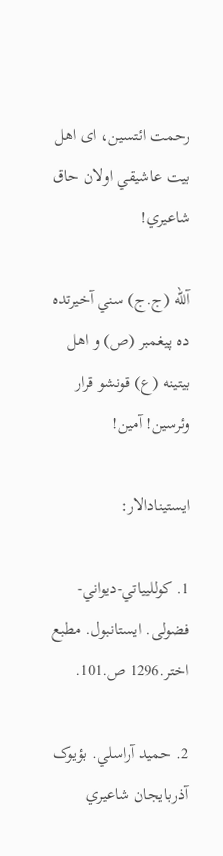رحمت ائتسين، ای اهل بيت عاشيقي اولان حاق شاعيري!

آلله (ج.ج) سني آخيرتده ده پيغمبر (ص) و اهل بيتينه (ع) قونشو قرار وئرسين! آمين!

ايستينادالار:

1. کولليياتي-ديواني-فضولی. ايستانبول. مطبع اختر.1296 ص.101.

2. حميد آراسلي. بؤيوک آذربايجان شاعيري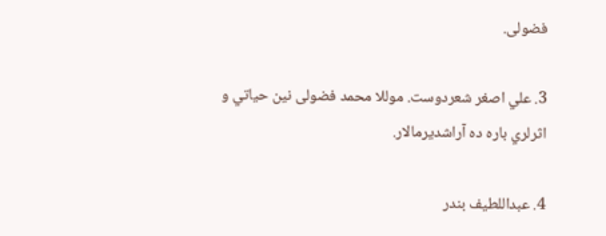فضولی.

3. علي اصغر شعردوست. موللا محمد فضولی نين حياتي و اثرلري باره ده آراشديرمالار.

4. عبداللطيف بندر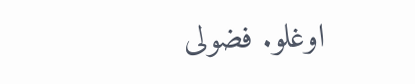اوغلو. فضولی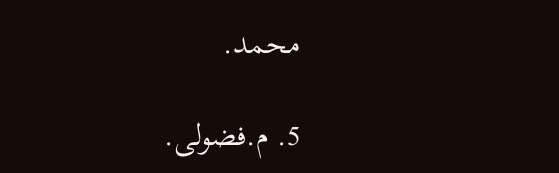محمد.

5. م.فضولی.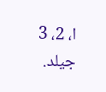ا، 2، 3 جيلد.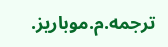ترجمه.م.موباريز.